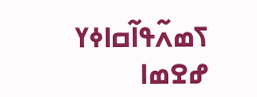ߖߘߍ߬ߟߊ߬ߛߊߦߌ ߝߐߘߊ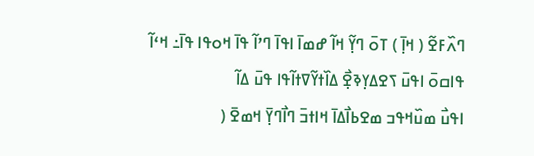ߣߍ߰ߓߐ߬ ( ߞߊ߲߫ ) ߠߋ߫ ߣߌ߲߬ ߞߊ߬ ߝߘߊ߫ ߊߟߊ߫ ߣߴߊ߬ ߟߊ߫ ߞߋߟߊ ߟߊ߫߸ ߞߵߊ߬ ߟߊߛߋ߫ ߊߟߎ߫ ߖߐߡߌ߲ߢߐ߲߯ ߡߊ߰ߙߌ߬ߜߙߊ߬ߟߊ ߟߎ߫ ߡߊ߬
ߊߟߎ߯ ߘߎ߰ߞߟߏ ߘߐߕߊ߯ߡߊ߫ ߞߊߙߏ߫ ߣߊ߯ߣߌ߲߫ ߞߘߐ߫ (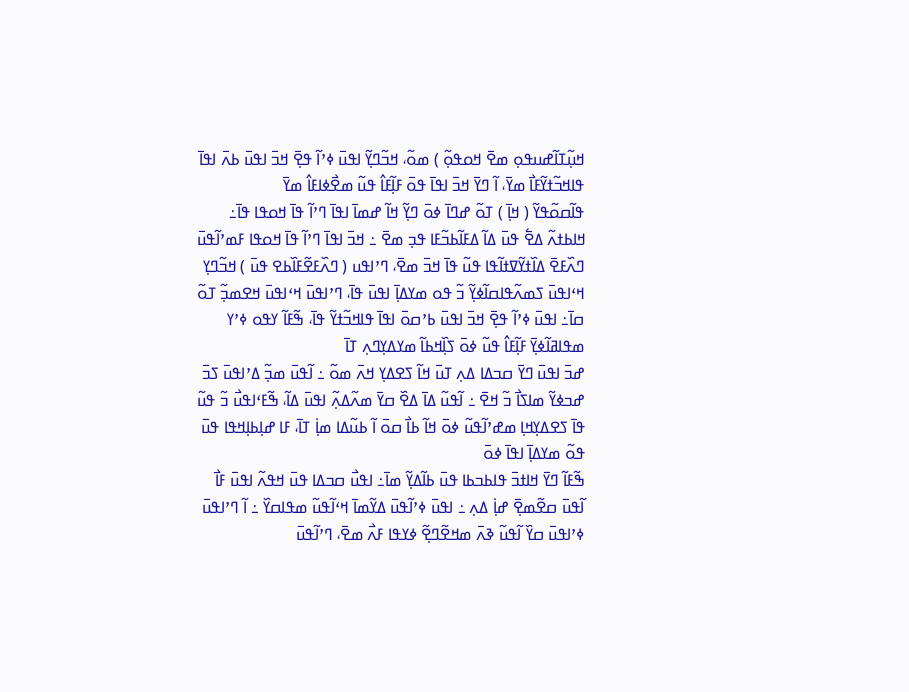ߞߎ߲߬ߠߊ߬ߝߎߟߋ߲ ߘߐ߫ ߞߋߟߋ߲߬ ) ߘߋ߬، ߞߏ߬ߣߌ߲߬ ߊߟߎ߫ ߦߴߊ߬ ߟߐ߲߫ ߞߏ߫ ߊߟߎ߫ ߕߍ߫ ߊߟߊ߫ ߟߊߞߏ߬ߙߌ߬ߓߊ߯ ߘߌ߫، ߊ߬ ߣߌ߫ ߞߏ߫ ߊߟߊ߫ ߟߋ߫ ߓߊ߲߬ߓߊ߮ ߟߎ߬ ߘߐ߯ߦߊߓߊ߮ ߘߌ߫
ߟߊ߬ߛߋ߬ߟߌ߬ ( ߞߊ߲߫ ) ߠߋ߬ ߝߣߊ߫ ߦߋ߫ ߣߌ߲߬ ߞߊ߬ ߝߘߊ߫ ߊߟߊ߫ ߣߴߊ߬ ߟߊ߫ ߞߋߟߊ ߟߊ߫߸ ߞߊߕߙߍ߬ ߡߐ߱ ߟߎ߫ ߡߊ߬ ߡߓߊ߬ߕߏ߬ߓߊ ߟߏ߲ ߘߐ߫ ߸ ߞߏ߫ ߊߟߊ߫ ߣߴߊ߬ ߟߊ߫ ߞߋߟߊ ߓߘߴߊ߬ߟߎ߫ ߣߍ߰ߓߐ߫ ߡߊ߰ߙߌ߬ߜߙߊ߬ߟߊ ߟߎ߬ ߟߊ߫ ߞߏ߫ ߘߐ߫، ߣߴߊߟߎ ( ߣߍ߰ߓߐ߬ߓߊ߰ߕߐ ߟߎ߫ ) ߞߏ߬ߣߌ߲ ߞߵߊߟߎ߫ ߖߘߍ߬ߟߊߛߊ߬ߦߌ߲߬ ߏ߬ ߟߋ ߘߌߡߊ߲߫ ߊߟߎ߫ ߟߊ߫، ߣߴߊߟߎ߫ ߞߵߊߟߎ߫ ߞߐߘߏ߲߬ ߠߋ߬ ߛߊ߫߸ ߊߟߎ߫ ߦߴߊ߬ ߟߐ߲߫ ߞߏ߫ ߊߟߎ߫ ߕߴߛߋ߫ ߊߟߊ߫ ߟߊߞߏ߬ߙߌ߬ ߟߊ߫، ߒ߬ߓߊ߬ ߌߟߋ ߦߴߌ ߘߟߊߥߊ߬ߦߌ߲߫ ߓߊ߲߬ߓߊ߮ ߟߎ߬ ߦߋ߫ ߖߊ߲߰ߞߕߊ߬ ߘߌߡߌ߲ߣߍ߲ ߠߊ߫
ߝߏ߫ ߊߟߎ߫ ߣߌ߫ ߛߏߡߊ ߡߍ߲ ߠߎ߫ ߞߊ߬ ߖߐߡߌ߲ ߞߍ߫ ߘߋ߬ ߸ ߊ߬ߟߎ߫ ߘߏ߲߬ ߡߴߊߟߎ߫ ߖߏ߫ ߝߏߦߌ߬ ߘߊߖߊ߯ ߏ߬ ߞߐ߫ ߸ ߊ߬ߟߎ߬ ߡߊ߫ ߡߐ߰ ߛߌ߫ ߘߍ߬ߡߍ߲߬ ߊߟߎ߫ ߡߊ߬، ߒ߬ߓߵߊߟߎ߯ ߏ߬ ߟߎ߬ ߟߊ߫ ߖߐߡߌ߲ߞߊ߲ ߘߝߴߊ߬ߟߎ߬ ߦߋ߫ ߞߊ߬ ߕߊ߯ ߛߋ߫ ߊ߬ ߕߎ߬ߡߊ ߘߊ߲߭ ߠߊ߫، ߓߊ ߝߊ߲ߕߊ߲ߞߟߊ ߟߎ߫ ߟߋ߬ ߘߌߡߊ߲߫ ߊߟߊ߫ ߦߋ߫
ߒ߬ߓߊ߬ ߣߌ߫ ߞߊߙߏ߫ ߟߊߕߏߕߊ ߟߎ߫ ߕߊ߬ߡߌ߲߬ ߘߊ߫߸ ߊߟߎ߯ ߛߏߡߊ ߟߎ߫ ߞߟߍ߬ ߊߟߎ߫ ߓߊ߯ ߊ߬ߟߎ߫ ߛߐ߬ߘߐ߲߫ ߝߊ߲߭ ߡߍ߲ ߸ ߊߟߎ߫ ߦߴߊ߬ߟߎ߫ ߡߌ߬ߘߊ߫ ߞߵߊ߬ߟߎ߬ ߘߟߊߛߌ߰ ߸ ߊ߬ ߣߴߊߟߎ߫ ߦߴߊߟߎ߫ ߛߌ߰ ߊ߬ߟߎ߬ ߢߍ߫ ߘߞߐ߬ߣߐ߲߬ ߦߌߟߊ ߓߍ߯ ߘߐ߫، ߣߴߊ߬ߟߎ߫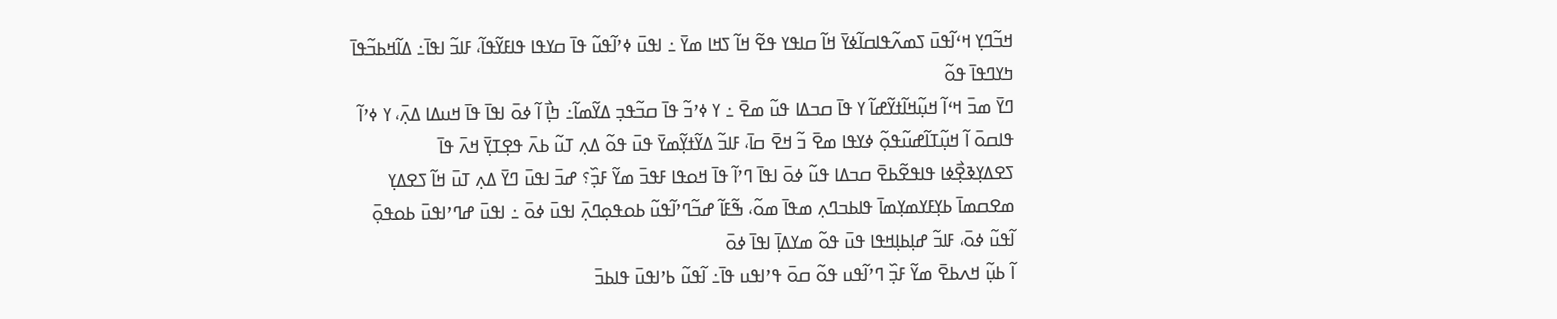ߞߏ߬ߣߌ߲ ߞߵߊ߬ߟߎ߫ ߖߘߍ߬ߟߊߛߊ߬ߦߌ߫ ߞߊ߬ ߛߊߟߌ ߟߐ߬ ߞߊ߬ ߖߞߊ ߘߌ߫ ߸ ߊߟߎ߫ ߦߴߊ߬ߟߎ߬ ߟߊ߫ ߛߌߟߊ ߟߊߓߌ߬ߟߊ߬، ߓߊߏ߬ ߊߟߊ߫߸ ߡߊ߬ߞߕߏ߬ߟߊ߫ ߤߌߣߟߊ߫ ߟߋ߬
ߣߌ߫ ߘߏ߫ ߞߵߊ߬ ߞߎ߲߬ߞߊ߬ߙߌ߬ߝߊ߬ ߌ ߟߊ߫ ߛߏߡߊ ߟߎ߬ ߘߐ߫ ߸ ߌ ߦߴߏ߬ ߟߊ߫ ߛߏ߬ߟߏ߲ ߡߌ߬ߘߊ߬߸ ߤߊ߲߯ ߊ߬ ߦߋ߫ ߊߟߊ߫ ߟߊ߫ ߞߎߡߊ ߡߍ߲߫، ߌ ߦߴߊ߬ ߟߊߛߋ߫ ߊ߬ ߞߎ߲߬ߠߊ߬ߝߎ߬ߟߋ߲߬ ߦߌߟߊ ߘߐ߫ ߏ߬ ߞߐ߫ ߛߊ߫، ߓߊߏ߬ ߡߌ߬ߙߌ߲߬ߘߌ߫ ߟߎ߫ ߟߋ߬ ߡߍ߲ ߠߎ߬ ߕߍ߫ ߟߐ߲ߠߌ߲߫ ߞߍ߫ ߟߊ߫
ߖߐߡߌ߲ߢߐ߲߯ߦߊ ߟߊߟߐ߬ߕߐ߫ ߛߏߡߊ ߟߎ߬ ߦߋ߫ ߊߟߊ߫ ߣߴߊ߬ ߟߊ߫ ߞߋߟߊ ߓߟߏ߫ ߘߌ߬ ߓߏ߲߰؟ ߝߏ߫ ߊߟߎ߫ ߣߌ߫ ߡߍ߲ ߠߎ߫ ߞߊ߬ ߖߐߡߌ߲ ߘߐߛߘߊ߫ ߕߌ߲ߓߌߘߌ߲ߘߊ߫ ߟߊߕߏߣߍ߲ ߘߟߊ߫ ߘߋ߬، ߒ߬ߓߊ߬ ߝߏ߬ߣߴߊ߬ߟߎ߬ ߕߋߟߋ߲ߣߍ߲߫ ߊߟߎ߫ ߦߋ߫ ߸ ߊߟߎ߫ ߝߣߴߊߟߎ߫ ߕߋߟߋ߲߫ ߊ߬ߟߎ߬ ߦߋ߫، ߓߊߏ߬ ߝߊ߲ߕߊ߲ߞߟߊ ߟߎ߫ ߟߋ߬ ߘߌߡߊ߲߫ ߊߟߊ߫ ߦߋ߫
ߊ߬ ߕߎ߲߬ ߞߍߕߐ߫ ߘߌ߬ ߓߏ߲߰ ߣߴߊ߬ߟߎ ߟߋ߬ ߛߋ߫ ߟߴߊߟߎ ߟߊ߫߸ ߊ߬ߟߎ߬ ߕߴߊߟߎ߫ ߟߊߕߏ߫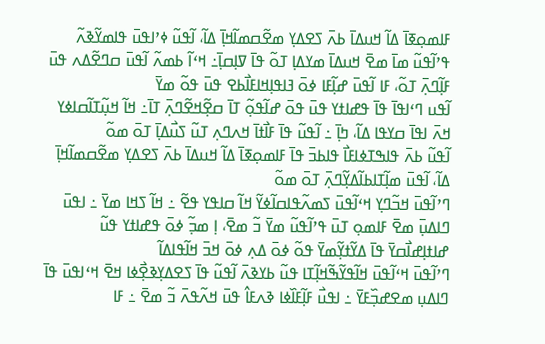ߓߊߘߋ߲ߧߊ߫ ߡߊ߬ ߞߎߡߊ߫ ߕߍ߫ ߖߐߡߌ߲ ߘߐ߬ߛߘߊ߬ߞߊ߲߫ ߡߊ߬، ߊ߬ߟߎ߬ ߦߴߊߟߎ߫ ߟߊߘߌ߬ߢߍ߬ ߟߴߊ߬ߟߎ߬ ߘߊ߫ ߘߐ߫ ߞߎߡߊ߫ ߘߌߡߊ߲ ߠߋ߬ ߟߊ߫ ߜߊ߲ߛߊ߲߫߸ ߞߵߊ߬ ߕߘߍ߬ ߊ߬ߟߎ߫ ߛߣߐ߬ߡߍ ߟߎ߫ ߓߊ߲߬ߣߍ߲߫ ߠߋ߬، ߓߊ ߊ߬ߟߎ߫ ߝߊ߲߬ߓߊ ߦߋ߫ ߔߊߟߊ߲ߞߊߓߊ߯ߕߐ ߟߎ߫ ߟߋ߬ ߘߌ߫
ߊ߬ߟߎ ߣߵߊߟߊ߫ ߟߊ߫ ߟߝߊߙߌ ߟߎ߫ ߟߋ߫ ߝߊ߬ߟߋ߲߬ ߠߊ߫ ߛߐ߲߬ߞߐ߬ߣߍ߲߫ ߠߊ߫߸ ߞߊ߬ ߞߎ߲߬ߠߊ߬ߛߊߦߌ ߞߍ߫ ߊߟߊ߫ ߛߌߟߊ ߡߊ߬، ߤߊ߲߫ ߸ ߊ߬ߟߎ߬ ߟߊ߫ ߓߊ߯ߙߊ߫ ߞߍߣߍ߲ ߠߎ߬ ߖߎ߯ߡߊ߲߫ ߠߋ߫ ߘߋ߬
ߊ߬ߟߎ߬ ߕߍ߫ ߟߊߒߠߦߊߓߊ߯ ߟߊߕߏ߫ ߟߊ߫ ߓߊߘߋ߲ߧߊ߫ ߡߊ߬ ߞߎߡߊ߫ ߕߍ߫ ߖߐߡߌ߲ ߘߐ߬ߛߘߊ߬ߞߊ߲߫ ߡߊ߬، ߊ߬ߟߎ߫ ߘߊ߲߬ߠߊߕߊ߬ߡߌ߲߬ߣߍ߲߫ ߠߋ߫ ߘߋ߬
ߣߴߊ߬ߟߎ߫ ߞߏ߬ߣߌ߲ ߞߵߊ߬ߟߎ߫ ߖߘߍ߬ߟߊߛߊ߬ߦߌ߬ ߞߊ߬ ߛߊߟߌ ߟߐ߬ ߸ ߞߊ߬ ߖߞߊ ߘߌ߫ ߸ ߊߟߎ߫ ߣߊߡߎ߲߫ ߘߐ߫ ߓߊߘߋ߲ ߠߎ߫ ߟߴߊ߬ߟߎ߬ ߘߌ߫ ߏ߬ ߘߐ߫، ߊ߲ ߘߏ߲߬ ߦߋ߫ ߟߝߊߙߌ ߟߎ߬ ߝߊߙߊ߲ߝߊ߯ߛߌ߫ ߟߊ߫ ߡߌ߬ߙߌ߲߬ߘߌ߫ ߟߋ߬ ߦߋ߫ ߡߍ߲ ߦߋ߫ ߞߏ߫ ߞߊ߬ߟߊߡߊ߬
ߣߴߊ߬ߟߎ߫ ߞߵߊ߬ߟߎ߫ ߞߊ߬ߟߌ߬ߒ߬ߞߊ߲߬ߠߊ ߟߎ߬ ߕߌߢߍ߫ ߊ߬ߟߎ߬ ߟߊ߫ ߖߐߡߌ߲ߢߐ߲߯ߦߊ ߞߐ߫ ߞߵߊߟߎ߫ ߟߊ߫ ߣߊߡߎ߲ ߘߐߝߏ߲߰ߓߌ߫ ߸ ߊߟߎ߯ ߓߊ߲߬ߓߊ߰ߦߊ ߢߍߓߊ߮ ߟߎ߫ ߞߍ߬ߟߍ߫ ߏ߬ ߘߐ߫ ߸ ߓߊ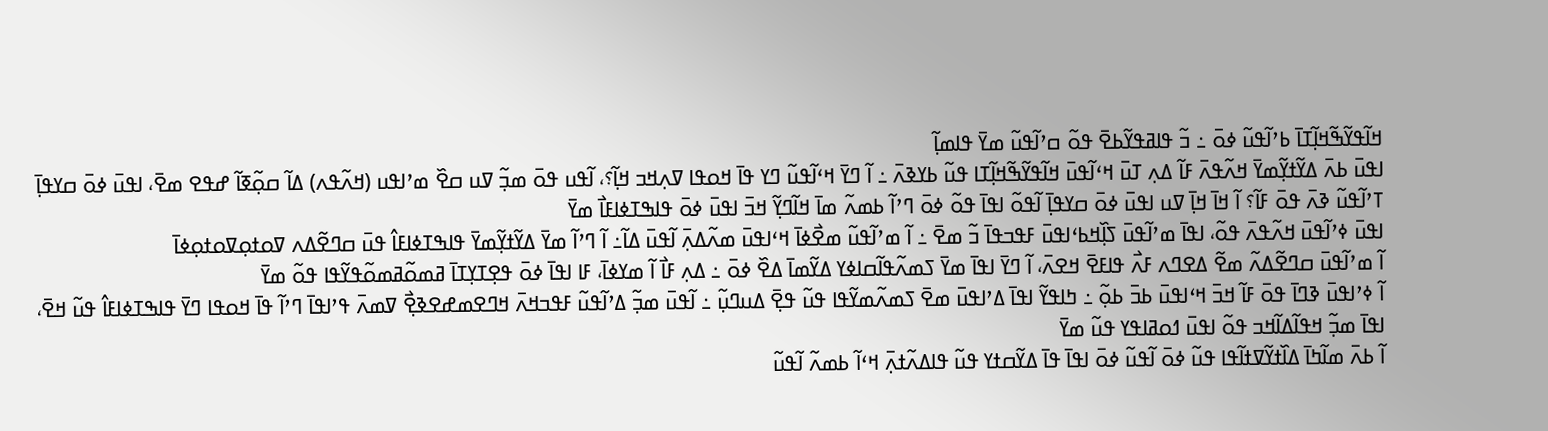ߞߊ߬ߟߌ߬ߒ߬ߞߊ߲߬ߠߊ߫ ߕߴߊ߬ߟߎ߬ ߦߋ߫ ߸ ߏ߬ ߟߊߥߟߌ߬ߕߐ߫ ߟߋ߬ ߛߴߊ߬ߟߎ߬ ߘߌ߫ ߟߊߘߊ߲߬
ߊߟߎ߫ ߕߍ߫ ߡߌ߬ߙߌ߲߬ߘߌ߫ ߞߍ߬ߟߍ߫ ߓߊ߬ ߡߍ߲ ߠߎ߫ ߞߵߊ߬ߟߎ߫ ߞߊ߬ߟߌ߬ߒ߬ߞߊ߲߬ߠߊ ߟߎ߬ ߕߌߢߍ߫ ߸ ߊ߬ ߣߌ߫ ߞߵߊ߬ߟߎ߬ ߣߌ ߟߊ߫ ߞߋߟߊ ߜߍ߲ߞߏ ߞߊ߲߬؟، ߊ߬ߟߎ ߟߋ߫ ߘߏ߲߬ ߜߎ ߛߐ߰ ߘߴߊߟߎ (ߞߍ߬ߟߍ) ߡߊ߬ ߛߋ߲߬ߧߊ߬ ߝߟߐ ߘߐ߫، ߊߟߎ߫ ߦߋ߫ ߛߌߟߊ߲߫ ߠߴߊ߬ߟߎ߬ ߢߍ߫ ߟߋ߫ ߓߊ߬؟ ߊ߬ ߞߊ߫ ߞߊ߲߫ ߜߎ ߊߟߎ߫ ߦߋ߫ ߛߌߟߊ߲߫ ߊ߬ߟߋ߬ ߊߟߊ߫ ߟߋ߬ ߦߋ߫ ߣߴߊ߬ ߕߘߍ߬ ߘߊ߫ ߞߊ߬ߣߌ߲߬ ߞߏ߫ ߊߟߎ߫ ߦߋ߫ ߟߊߒߠߦߊߓߊ߯ ߘߌ߫
ߊߟߎ߫ ߦߴߊ߬ߟߎ߫ ߞߍ߬ߟߍ߫ ߟߋ߬، ߊߟߊ߫ ߘߴߊ߬ߟߎ߫ ߖߊ߲߰ߞߕߵߊߟߎ߫ ߓߟߏߟߊ߫ ߏ߬ ߘߐ߫ ߸ ߊ߬ ߘߴߊ߬ߟߎ߬ ߘߐ߯ߦߊ߫ ߞߵߊߟߎ߫ ߘߍ߬ߡߍ߲߫ ߊ߬ߟߎ߫ ߡߊ߬߸ ߊ߬ ߣߴߊ߬ ߘߌ߫ ߡߌ߬ߙߌ߲߬ߘߌ߫ ߟߊߒߠߦߊߓߊ߮ ߟߎ߫ ߛߣߐ߬ߡߍ ߜߋߙߋ߲ߜߋߙߋ߲ߦߊ߫
ߊ߬ ߘߴߊ߬ߟߎ߫ ߛߣߐ߬ߡߍ߬ ߘߐ߬ ߡߐߣߍ ߓߍ߯ ߟߊߓߐ߫ ߞߐߍ߫، ߊ߬ ߣߌ߫ ߊߟߊ߫ ߘߌ߫ ߖߘߍ߬ߟߊ߬ߛߊߦߌ ߡߌ߬ߘߊ߫ ߡߐ߰ ߦߋ߫ ߸ ߡߍ߲ ߓߊ߯ ߊ߬ ߘߌߦߊ߫، ߓߊ ߊߟߊ߫ ߦߋ߫ ߟߐ߲ߠߌ߲ߠߊ߫ ߥߘߋ߬ߥߘߋ߬ߟߌ߬ߟߊ ߟߋ߬ ߘߌ߫
ߊ߬ ߦߴߊߟߎ߫ ߢߣߊ߫ ߟߋ߫ ߓߊ߬ ߞߏ߫ ߞߵߊߟߎ߫ ߕߏ߫ ߕߋ߲߬ ߸ ߤߊߟߌ߬ ߊߟߊ߫ ߡߴߊߟߎ߫ ߘߐ߫ ߖߘߍ߬ߘߌ߬ߟߊ ߟߎ߬ ߟߐ߲߫ ߡߎߣߎ߲߬ ߸ ߊ߬ߟߎ߫ ߘߏ߲߬ ߡߴߊ߬ߟߎ߬ ߓߟߏߞߍ߫ ߞߣߐߘߝߐߢߐ߲߯ ߜߘߍ߫ ߟߴߊߟߊ߫ ߣߴߊ߬ ߟߊ߫ ߞߋߟߊ ߣߌ߫ ߟߊߒߠߦߊߓߊ߮ ߟߎ߬ ߞߐ߫، ߊߟߊ߫ ߘߏ߲߬ ߞߟߊ߬ߡߊ߬ߞߏ ߟߋ߬ ߊߟߎ߫ ߗߋߥߊߟߌ ߟߎ߬ ߘߌ߫
ߊ߬ ߕߍ߫ ߘߊ߬ߤߊ߫ ߡߊ߰ߙߌ߬ߜߙߊ߬ߟߊ ߟߎ߬ ߦߋ߫ ߊ߬ߟߎ߬ ߦߋ߫ ߊߟߊ߫ ߟߊ߫ ߡߌ߬ߛߙߌ ߟߎ߬ ߟߊߡߍ߬ߙߍ߲߫ ߞߵߊ߬ ߕߘߍ߬ ߊ߬ߟߎ߬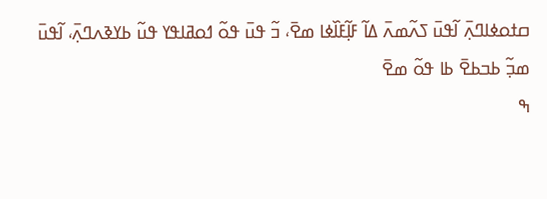ߛߙߋߦߊߣߍ߲߫ ߊ߬ߟߎ߫ ߖߍ߬ߘߍ߫ ߡߊ߬ ߓߊ߲߬ߓߊ߰ߦߊ ߘߐ߫، ߏ߬ ߟߎ߫ ߟߋ߬ ߗߋߥߊߟߌ ߟߎ߬ ߕߌߢߍߣߍ߲߫، ߊ߬ߟߎ߫ ߘߏ߲߬ ߕߏߕߐ߫ ߕߊ ߟߋ߬ ߘߐ߫
ߒ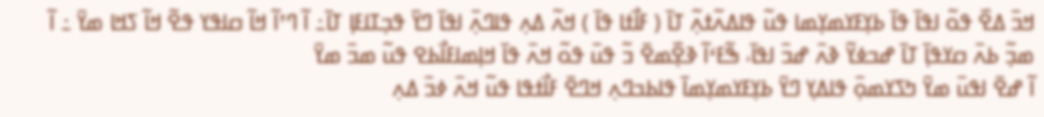ߞߏ߫ ߡߐ߰ ߟߋ߬ ߊߟߊ߫ ߟߊ߫ ߕߌ߲ߓߌߘߌ߲ߘߊ ߟߎ߬ ߟߊߡߍ߬ߙߍ߲߬ ߠߊ߫ ( ߓߊ߯ߙߊ ߟߊ߫ ) ߞߍ߬ ߡߍ߲ ߟߊߣߍ߲߫ ߊߟߊ߫ ߣߌ߫ ߟߏ߲ߠߊߓߊ߲ ߠߊ߫߸ ߊ߬ ߣߴߊ߬ ߞߊ߬ ߛߊߟߌ ߟߐ߬ ߞߊ߬ ߖߞߊ ߘߌ߫ ߸ ߊ߬ ߘߏ߲߬ ߕߍ߫ ߛߌߟߊ߲߫ ߠߊ߫ ߝߏߦߌ߬ ߢߍ߫ ߝߏ߫ ߊߟߊ߫، ߒ߬ߓߵߊ߬ ߢߐ߲߰ߘߐ߫ ߏ߬ ߟߎ߫ ߟߋ߬ ߞߍ߫ ߟߊ߫ ߞߊ߲ߘߊߓߊ߯ߕߐ ߟߎ߬ ߘߏ߫ ߘߌ߫
ߊ߬ ߝߐ߫ ߊߟߎ߫ ߘߌ߫ ߤߖߌߘߋ߲߫ ߟߊߡߌ߲ ߣߌ߫ ߕߌ߲ߓߌߘߌ߲ߘߊ߫ ߟߊߕߏߣߍ߲ ߞߣߐ߫ ߓߊ߯ߙߟߊ ߟߎ߬ ߞߍ߫ ߦߏ߫ ߡߍ߲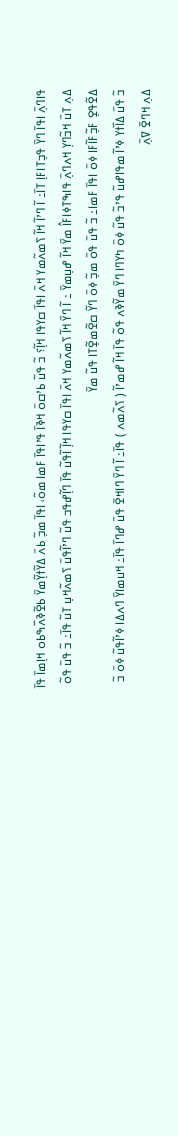ߟߊߣߍ߲߫ ߊߟߊ߫ ߣߌ߫ ߟߏ߲ߠߊߓߊ߲ ߠߊ߫߸ ߊ߬ ߣߴߊ߬ ߞߊ߬ ߖߘߍ߬ߘߌ ߞߍ߫ ߊߟߊ߫ ߛߌߟߊ ߞߊ߲߬؟ ߏ߬ ߟߎ߬ ߕߴߛߋ߫ ߞߢߊ߫ ߟߴߊߟߊ߫ ߓߘߊ ߘߋ߬، ߊߟߊ߫ ߘߏ߲߬ ߕߍ߫ ߡߌ߬ߙߌ߲߬ߘߌ߫ ߕߐ߬ߢߍ߰ߒߕߋ ߞߊ߲ߘߊ߫ ߟߊ߫
ߡߍ߲ ߠߎ߫ ߞߏ߬ߣߌ߲ ߞߍߣߍ߲߫ ߟߊߒߠߦߊߓߊ߮ ߘߌ߫ ߞߊ߬ ߝߎ߲ߘߌ߫ ߸ ߊ߬ ߣߌ߫ ߞߊ߬ ߖߘߍ߬ߘߌ ߞߍ߫ ߊߟߊ߫ ߛߌߟߊ ߞߊ߲߬ ߊ߬ߟߎ߬ ߟߊ߫ ߣߊ߲߬ߝߟߏ ߟߎ߬ ߣߴߊ߬ߟߎ߫ ߖߘߍ߬ߞߎ߲ ߠߎ߬ ߟߊ߫߸ ߏ߬ ߟߎ߫ ߟߋ߬ ߡߐ߬ߟߐ߲ ߓߏ߲߬ߓߊ߬ߓߊ ߦߋ߫ ߊߟߊ߫ ߓߘߊ߸ ߏ߬ ߟߎ߫ ߟߋ߫ ߘߏ߲߬ ߦߋ߫ ߣߌ߬ ߛߐ߬ߘߐ߲߬ߠߊ ߟߎ߬ ߘߌ߫
ߏ߬ ߟߎ߫ ߡߊ߰ߙߌ ߦߴߊ߬ ߘߟߊߝߎ߬ ߟߴߏ߬ ߟߎ߬ ߦߋ߫ ߤߌߣߊ ߣߌ߫ ߘߌ߬ߢߍ ߟߋ߬ ߟߊ߫ ߞߊ߬ ߝߘߴߊ߬ ( ߖߍ߬ߘߍ ) ߟߊ߫߸ ߊ߬ ߣߌ߫ ߣߊߞߐ߫ ߟߎ߫ ߝߣߊ߫ ߟߊ߫߸ ߞߎߘߊߌ߫ ߣߍߡߊ ߦߴߊ߬ߟߎ߬ ߦߋ߫ ߏ߬ ߡߍ߲ ߞߣߐ߫ ߜߍ߲߫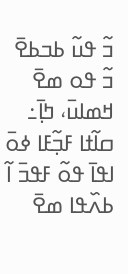ߏ߬ ߟߎ߬ ߕߏߕߐ߫ ߏ߬ ߟߋ ߘߐ߫ ߞߘߊߎ߫، ߤߊ߲߫߸ ߛߊ߬ߙߊ ߓߏ߲߬ߓߊ ߦߋ߫ ߊߟߊ߫ ߟߋ߬ ߓߟߏ߫ ߊ߬ ߕߍ߰ߟߊ ߘߐ߫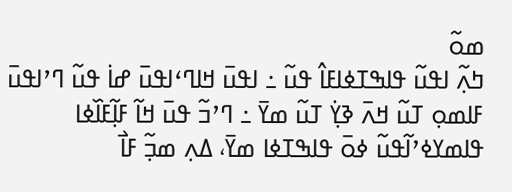ߘߋ߬
ߤߍ߲߬ ߊߟߎ߬ ߟߊߒߠߦߊߓߊ߮ ߟߎ߬ ߸ ߊߟߎ߫ ߞߊߣߵߊߟߎ߫ ߝߊ߭ ߟߎ߬ ߣߴߊߟߎ߫ ߓߊߘߋ߲ ߠߎ߬ ߞߍ߫ ߢߌ߲߭ ߠߎ߬ ߘߌ߫ ߸ ߣߴߏ߬ ߟߎ߫ ߞߊ߬ ߓߊ߲߬ߓߊ߰ߦߊ ߟߊߘߌߦߴߊ߬ߟߎ߬ ߦߋ߫ ߟߊߒߠߦߊ ߘߌ߫، ߡߍ߲ ߘߏ߲߬ ߓߊ߯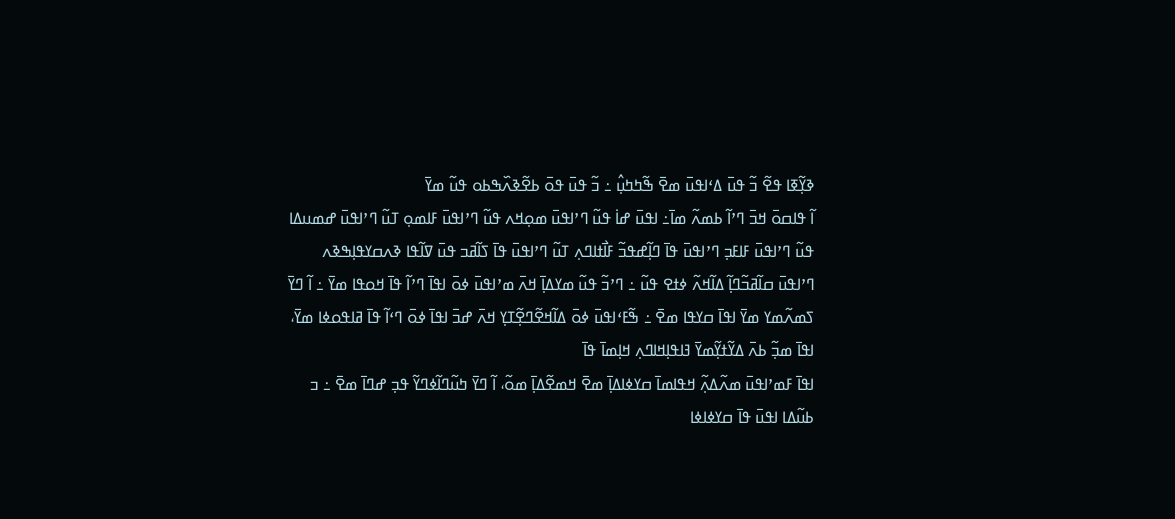ߢߌ߲߬ߧߊ ߟߐ߬ ߏ߬ ߟߎ߫ ߡߵߊߟߎ߫ ߘߐ߫ ߒ߬ߤߤߎ߲߮ ߸ ߏ߬ ߟߎ߫ ߟߋ߫ ߕߐ߬ߢߍ߰ߒߕߋ ߟߎ߬ ߘߌ߫
ߊ߬ ߟߊߛߋ߫ ߞߏ߫ ߣߴߊ߬ ߕߘߍ߬ ߘߊ߫߸ ߊߟߎ߫ ߝߊ߭ ߟߎ߬ ߣߴߊߟߎ߫ ߘߋ߲ߞߍ ߟߎ߬ ߣߴߊߟߎ߫ ߓߊߘߋ߲ ߠߎ߬ ߣߴߊߟߎ߫ ߝߘߎߡߊ ߟߎ߬ ߣߴߊߟߎ߫ ߓߊߓߏ߲ ߣߴߊߟߎ߫ ߟߊ߫ ߣߊ߲߬ߝߟߏ߬ ߓߊ߯ߙߊߣߍ߲ ߠߎ߬ ߣߴߊߟߎ߫ ߟߊ߫ ߖߊ߬ߥߏ ߟߎ߫ ߜߊ߬ߟߊ ߢߍߛߌߟߊ߲ߒߢߍ ߣߴߊߟߎ߫ ߛߊ߬ߥߏ߬ߣߊ߲߬ ߡߊ߬ߞߍ߬ ߦߙߐ ߟߎ߬ ߸ ߣߴߏ߬ ߟߎ߬ ߘߌߡߊ߲߫ ߞߍ߫ ߘߴߊߟߎ߫ ߦߋ߫ ߊߟߊ߫ ߣߴߊ߬ ߟߊ߫ ߞߋߟߊ ߘߌ߫ ߸ ߊ߬ ߣߌ߫ ߖߘߍ߬ߘߌ ߘߌ߫ ߊߟߊ߫ ߛߌߟߊ ߘߐ߫ ߸ ߒ߬ߓߵߊߟߎ߫ ߦߋ߫ ߡߊ߬ߞߐ߬ߣߐ߲߬ߠߌ߲ ߞߍ߫ ߝߏ߫ ߊߟߊ߫ ߦߋ߫ ߣߵߊ߬ ߟߊ߫ ߥߊߟߋߦߊ ߘߌ߫، ߊߟߊ߫ ߘߏ߲߬ ߕߍ߫ ߡߌ߬ߙߌ߲߬ߘߌ߫ ߔߊߟߊ߲ߞߊߣߍ߲ ߞߊ߲ߘߊ߫ ߟߊ߫
ߊߟߊ߫ ߓߘߴߊߟߎ߫ ߘߍ߬ߡߍ߲߬ ߞߟߊߘߊ߫ ߛߌߦߊߡߊ߲߫ ߘߐ߫ ߞߘߐ߬ߡߊ߲߫ ߘߋ߬، ߊ߬ ߣߌ߫ ߤߎ߬ߣߊ߬ߦߣߌ߬ ߟߏ߲ ߝߣߊ߫ ߘߐ߫ ߸ ߏ ߕߎ߬ߡߊ ߊߟߎ߫ ߟߊ߫ ߛߌߦߊߦߊ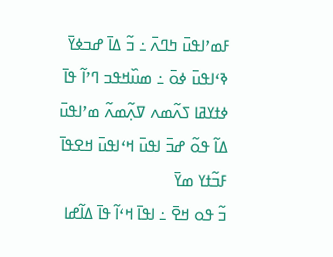ߓߘߴߊߟߎ߫ ߤߣߍ߫ ߸ ߏ߬ ߡߊ߫ ߝߏߦߌ߫ ߢߵߊߟߎ߫ ߦߋ߫ ߸ ߘߎ߰ߞߟߏ ߣߴߊ߬ ߟߊ߫ ߦߙߌߥߊ ߖߍ߬ߘߍ ߜߍ߲߬ߘߍ߬ ߘߴߊߟߎ߫ ߡߊ߬ ߟߋ߬ ߝߏ߫ ߊߟߎ߫ ߞߵߊߟߎ߫ ߞߐߟߊ߫ ߓߏ߬ߙߌ ߘߌ߫
ߏ߬ ߟߋ ߞߐ߫ ߸ ߊߟߊ߫ ߞߵߊ߬ ߟߊ߫ ߡߊ߬ߝߊ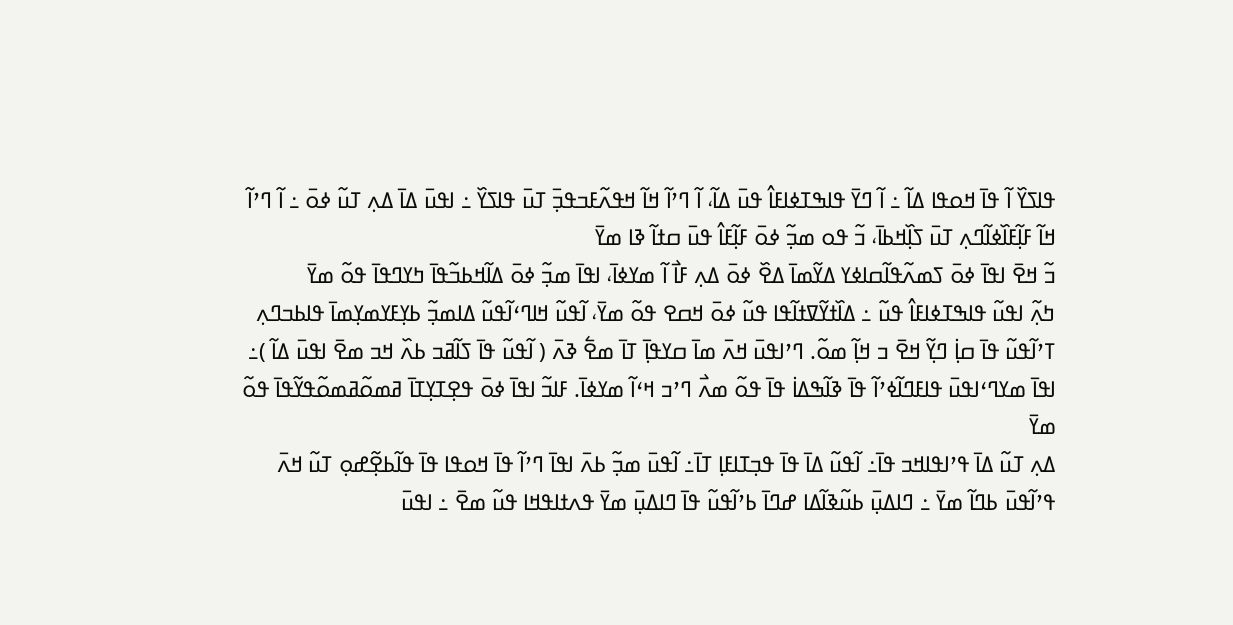ߟߊߖߌ߰ ߊ߬ ߟߊ߫ ߞߋߟߊ ߡߊ߬ ߸ ߊ߬ ߣߌ߫ ߟߊߒߠߦߊߓߊ߮ ߟߎ߫ ߡߊ߬، ߊ߬ ߣߴߊ߬ ߞߊ߬ ߞߟߍ߬ߓߏߟߏ߲߫ ߠߎ߫ ߟߊߖߌ߰ ߸ ߊߟߎ߫ ߡߊ߫ ߡߍ߲ ߠߎ߬ ߦߋ߫ ߸ ߊ߬ ߣߴߊ߬ ߞߊ߬ ߓߊ߲߬ߓߊ߰ߦߊ߬ߣߍ߲ ߠߎ߫ ߖߊ߲߰ߞߕߊ߫، ߏ߬ ߟߋ ߘߏ߲߬ ߦߋ߫ ߓߊ߲߬ߓߊ߮ ߟߎ߫ ߛߙߊ߬ ߢߊ ߘߌ߫
ߏ߬ ߞߐ߫ ߊߟߊ߫ ߦߋ߫ ߖߘߍ߬ߟߊ߬ߛߊߦߌ ߡߌ߬ߘߊ߫ ߡߐ߰ ߦߋ߫ ߡߍ߲ ߓߊ߯ ߊ߬ ߘߌߦߊ߫، ߊߟߊ߫ ߘߏ߲߬ ߦߋ߫ ߡߊ߬ߞߕߏ߬ߟߊ߫ ߤߌߣߟߊ߫ ߟߋ߬ ߘߌ߫
ߤߍ߲߬ ߊߟߎ߬ ߟߊߒߠߦߊߓߊ߮ ߟߎ߬ ߸ ߡߊ߰ߙߌ߬ߜߙߊ߬ߟߊ ߟߎ߬ ߦߋ߫ ߞߛߐ ߟߋ߬ ߘߌ߫، ߊ߬ߟߎ߬ ߞߊߣߵߊ߬ߟߎ߬ ߡߊߘߏ߲߬ ߕߌ߲ߓߌߘߌ߲ߘߊ߫ ߟߊߕߏߣߍ߲ ߠߴߊ߬ߟߎ߬ ߟߊ߫ ߛߊ߲߭ ߣߌ߲߬ ߞߐ߫ ߏ ߞߊ߲߬ ߘߋ߬. ߣߴߊߟߎ߫ ߞߍ߫ ߘߊ߫ ߛߌߟߊ߲߫ ߠߊ߫ ߘߐ߱ ߢߍ߫ ( ߊ߬ߟߎ߬ ߟߊ߫ ߖߊ߬ߥߏ ߕߍ߰ ߞߏ ߘߐ߫ ߊߟߎ߫ ߡߊ߬ )߸ ߊߟߊ߫ ߘߌߣߵߊߟߎ߫ ߟߊߓߣߊ߬ߦߴߊ߬ ߟߊ߫ ߢߊ߬ߒߡߊ߭ ߟߊ߫ ߟߋ߬ ߘߍ߯ ߣߴߏ ߞߵߊ߬ ߘߌߦߊ߫. ߓߊߏ߬ ߊߟߊ߫ ߦߋ߫ ߟߐ߲ߠߌ߲ߠߊ߫ ߥߘߋ߬ߥߘߋ߬ߟߌ߬ߟߊ߫ ߟߋ߬ ߘߌ߫
ߡߍ߲ ߠߎ߬ ߡߊ߫ ߟߴߊߟߊߞߏ ߟߊ߫߸ ߊ߬ߟߎ߬ ߡߊ߫ ߟߊ߫ ߟߏ߲ߠߊߓߊ߲ ߠߊ߫߸ ߊ߬ߟߎ߫ ߘߏ߲߬ ߕߍ߫ ߊߟߊ߫ ߣߴߊ߬ ߟߊ߫ ߞߋߟߊ ߟߊ߫ ߟߊ߬ߕߐ߲߬ߝߋ߲ ߠߎ߬ ߞߍ߫ ߟߴߊ߬ߟߎ߫ ߕߣߊ߬ ߘߌ߫ ߸ ߣߊߡߎ߲߫ ߕߎ߬ߢߊ߬ߡߊ ߝߣߊ߫ ߕߴߊ߬ߟߎ߬ ߟߊ߫ ߣߊߡߎ߲߫ ߘߌ߫ ߟߍߙߊߟߞߊ ߟߎ߬ ߘߐ߫ ߸ ߊߟߎ߫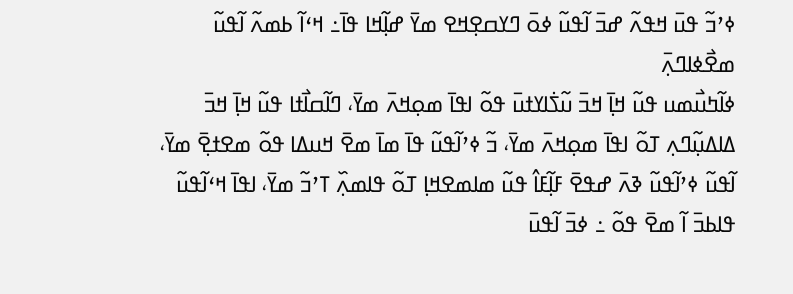ߦߴߏ߬ ߟߎ߫ ߞߟߍ߬ ߝߏ߫ ߊ߬ߟߎ߬ ߦߋ߫ ߣߌߛߐ߲ߞߐ ߘߌ߫ ߝߊ߲߬ߞߊ ߟߊ߫߸ ߞߵߊ߬ ߕߘߍ߬ ߊ߬ߟߎ߬ ߘߐ߯ߦߊߣߍ߲߫
ߦߊ߬ߤߎ߯ߘߎ ߟߎ߬ ߞߊ߲߫ ߞߏ߫ ߎ߬ߖ߭ߊߌߙߎ߫ ߟߋ߬ ߊߟߊ߫ ߘߋ߲ߞߍ߫ ߘߌ߫، ߣߊ߬ߛߊ߯ߙߊ ߟߎ߬ ߞߊ߲߫ ߞߏ߫ ߡߊߡߎ߲߬ߣߍ߲ ߠߋ߬ ߊߟߊ߫ ߘߋ߲ߞߍ߫ ߘߌ߫، ߏ߬ ߦߴߊ߬ߟߎ߬ ߟߊ߫ ߘߊ߫ ߘߐ߫ ߞߎߡߊ ߟߋ߬ ߘߐߙߐ߲߫ ߘߌ߫، ߊ߬ߟߎ߬ ߦߴߊ߬ߟߎ߬ ߢߍ߫ ߝߟߐ߫ ߓߊ߲߬ߓߊ߮ ߟߎ߬ ߘߊߘߐߞߊ߲ ߠߋ߬ ߟߊߘߍ߲߰ ߠߴߏ߬ ߘߌ߫، ߊߟߊ߫ ߞߵߊ߬ߟߎ߬ ߟߊߕߏ߫ ߊ߬ ߘߐ߫ ߟߋ߬ ߸ ߦߏ߫ ߊ߬ߟߎ߫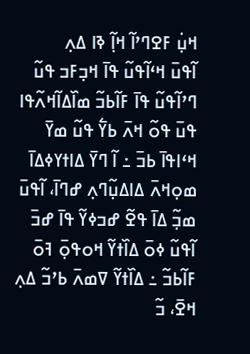ߞߎ߲߭ ߓߐߣߴߊ߬ ߞߊ߲߬ ߢߊ ߡߍ߲
ߊ߬ߟߎ߫ ߞߵߊ߬ߟߎ߬ ߟߊ߫ ߞߏ߲ߓߏ ߟߎ߬ ߣߴߊ߬ߟߎ߬ ߟߊ߫ ߓߊ߬ߕߏ߬ ߘߊ߰ߡߊ߬ߞߍ߬ߟߊ ߟߎ߫ ߟߋ߬ ߞߍ߫ ߕߌ߱ ߟߎ߬ ߘߌ߫ ߞߵߊߟߊ߫ ߕߏ߫ ߸ ߊ߬ ߣߌ߫ ߡߊߙߌߦߡߊ߫ ߘߋ߲ߞߍ߫ ߡߊߡߎ߲߬ߣߍ߲ ߝߣߊ߫، ߊ߬ߟߎ߫ ߘߏ߲߬ ߡߊ߫ ߟߐ߬ ߝߏߦߌ߬ ߟߊ߫ ߝߏ߫ ߊ߬ߟߎ߬ ߦߋ߫ ߡߊ߰ߙߌ߬ ߞߋߟߋ߲߫ ߔߋ߫ ߓߊ߬ߕߏ߬ ߸ ߡߊ߰ߙߌ߬ ߜߘߍ߫ ߕߴߏ߬ ߡߍ߲ ߞߐ߫، ߏ߬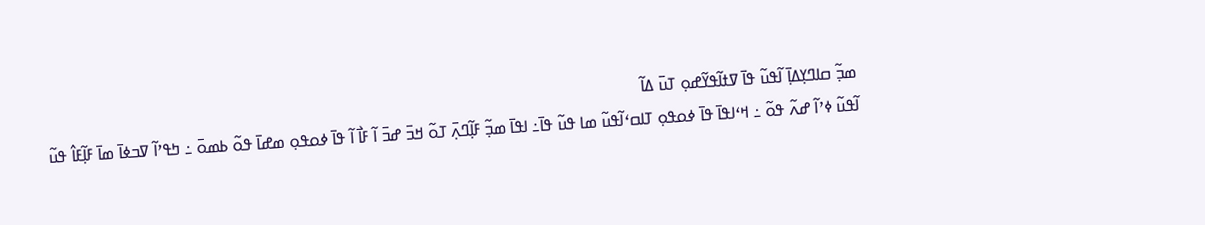ߘߏ߲߬ ߛߊߣߌ߲ߡߊ߲߫ ߊ߬ߟߎ߬ ߟߊ߫ ߜߙߊ߬ߟߌ߬ߝߋ߲ ߠߎ߫ ߡߊ߬
ߊ߬ߟߎ߬ ߦߴߊ߬ ߝߍ߬ ߟߋ߬ ߸ ߞߵߊߟߊ߫ ߟߊ߫ ߦߋߟߋ߲ ߠߊߛߵߊ߬ߟߎ߬ ߘߊ ߟߎ߬ ߟߊ߫߸ ߊߟߊ߫ ߘߏ߲߬ ߓߊ߲߬ߣߍ߲߫ ߠߋ߬ ߞߏ߫ ߝߏ߫ ߊ߬ ߓߊ߯ ߊ߬ ߟߊ߫ ߦߋߟߋ߲ ߘߝߊ߫ ߟߋ߬ ߕߘߋ߫ ߸ ߤߟߴߊ߬ ߜߏߦߊ߫ ߘߊ߫ ߓߊ߲߬ߓߊ߮ ߟߎ߬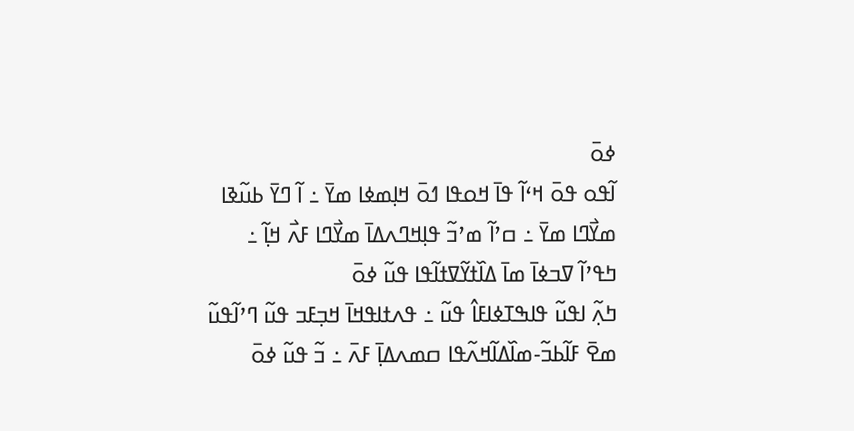ߦߋ߫
ߊ߬ߟߋ ߟߋ߫ ߞߵߊ߬ ߟߊ߫ ߞߋߟߊ ߗߋ߫ ߞߊ߲ߘߦߊ ߘߌ߫ ߸ ߊ߬ ߣߌ߫ ߕߎ߬ߢߊ ߘߌ߯ߣߊ ߘߌ߫ ߸ ߛߴߊ߬ ߘߴߏ߬ ߟߊ߲ߞߣߍߡߊ߫ ߘߌ߯ߣߊ ߓߍ߯ ߞߊ߲߬ ߸ ߤߟߴߊ߬ ߜߏߦߊ߫ ߘߊ߫ ߡߊ߰ߙߌ߬ߜߙߊ߬ߟߊ ߟߎ߬ ߦߋ߫
ߤߍ߲߬ ߊߟߎ߬ ߟߊߒߠߦߊߓߊ߮ ߟߎ߬ ߸ ߟߍߙߊߟߞߊ߫ ߞߏ߲ߓߏ ߟߎ߬ ߣߴߊ߬ߟߎ߬ ߘߐ߫ ߓߊ߬ߕߏ߬-ߘߊ߰ߡߊ߬ߞߍ߬ߟߊ ߛߘߍߡߊ߲߫ ߓߍ߫ ߸ ߏ߬ ߟߎ߬ ߦߋ߫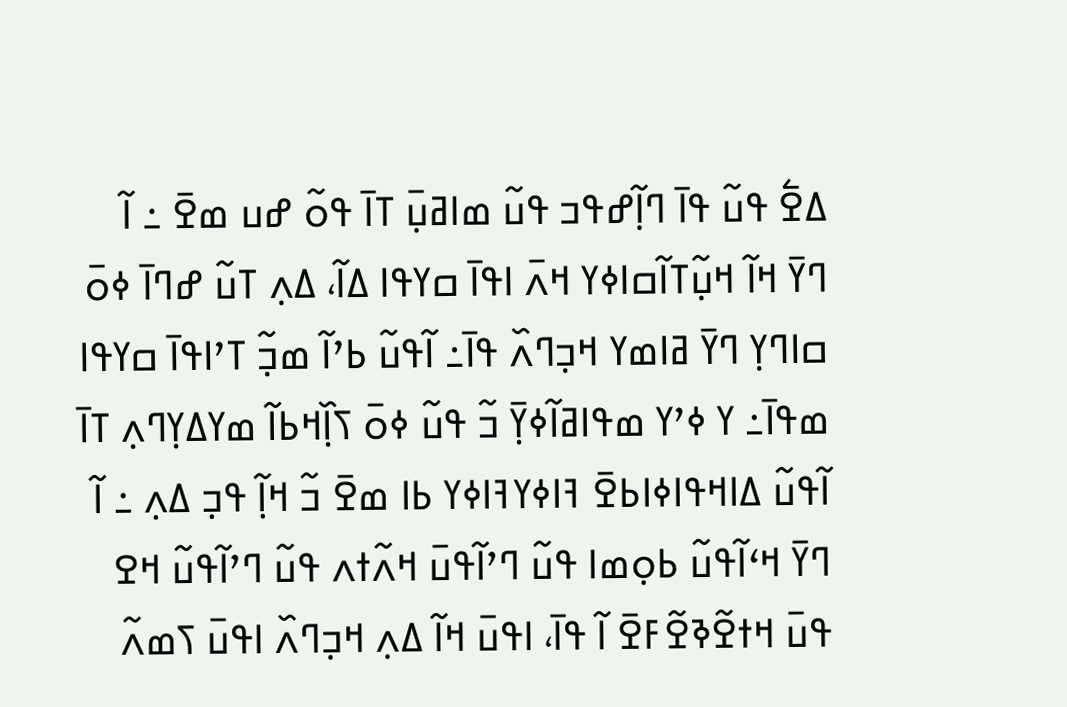ߡߐ߱ ߟߎ߬ ߟߊ߫ ߣߊ߲߬ߝߟߏ ߟߎ߬ ߘߊߥߎ߲߫ ߠߊ߫ ߟߋ߬ ߝߎ ߘߐ߫ ߸ ߊ߬ ߣߌ߫ ߞߊ߬ ߞߎ߲߬ߠߊ߬ߛߊߦߌ ߞߍ߫ ߊߟߊ߫ ߛߌߟߊ ߡߊ߬، ߡߍ߲ ߠߎ߬ ߝߣߊ߫ ߦߋ߫ ߛߊߣߌ߲ ߣߌ߫ ߥߊߘߌ ߞߏ߲ߣߍ߰ ߟߊ߫߸ ߊ߬ߟߎ߬ ߕߴߊ߬ ߘߏ߲߬ ߠߴߊߟߊ߫ ߛߌߟߊ ߘߟߊ߫߸ ߌ ߦߴߌ ߘߟߊߥߊ߬ߦߌ߲߫ ߏ߬ ߟߎ߬ ߦߋ߫ ߖߊ߲߰ߞߕߊ߬ ߘߌߡߌ߲ߣߍ߲ ߠߊ߫
ߊ߬ߟߎ߬ ߡߊߞߟߊߦߊߕߐ߫ ߔߊߦߌߔߊߦߌ ߕߊ ߘߐ߫ ߏ߬ ߞߊ߲߬ ߟߏ߲ ߡߍ߲ ߸ ߊ߬ ߣߌ߫ ߞߵߊ߬ߟߎ߬ ߕߋ߲ߘߊ ߟߎ߬ ߣߴߊ߬ߟߎ߫ ߞߍ߬ߙߍ ߟߎ߬ ߣߴߊ߬ߟߎ߬ ߞߐ ߟߎ߫ ߞߙߐ߬ߢߐ߬ߓߐ߫ ߊ߬ ߟߊ߫، ߊߟߎ߫ ߞߊ߬ ߡߍ߲ ߞߏ߲ߣߍ߰ ߊߟߎ߫ ߖߘߍ߬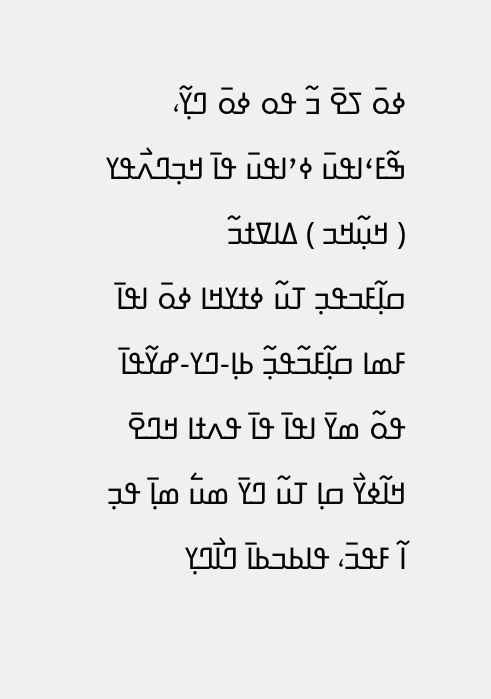ߦߋ߫ ߖߐ߫ ߏ߬ ߟߋ ߦߋ߫ ߣߌ߲߬، ߒ߬ߓߵߊߟߎ߫ ߦߴߊߟߎ߫ ߟߊ߫ ߞߏ߲ߣߍ߯ߟߌ ( ߞߎ߲߬ߞߏ ) ߡߊߜߙߏ߬
ߛߊ߲߬ߓߏߟߏ߲ ߠߎ߬ ߦߙߌߞߊ ߦߋ߫ ߊߟߊ߫ ߓߘߊ ߛߊ߲߬ߓߏ߬ߟߏ߲߬ ߕߊ߲-ߣߌ-ߝߌ߬ߟߊ߫ ߟߋ߬ ߘߌ߫ ߊߟߊ߫ ߟߊ߫ ߟߍߙߊ ߞߣߐ߫ ߞߊ߬ߦߌ߯ ߛߊ߲ ߠߎ߬ ߣߌ߫ ߘߎ߱ ߘߊ߲߫ ߟߏ߲ ߊ߬ ߓߟߏ߫، ߟߊߕߏߕߊ߫ ߣߊ߯ߣߌ߲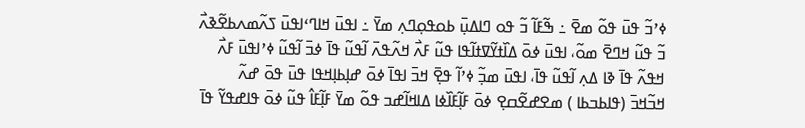ߦߴߏ߬ ߟߎ߫ ߟߋ߬ ߘߐ߫ ߸ ߒ߬ߓߊ߬ ߏ߬ ߟߋ ߣߊߡߎ߲߫ ߕߋߟߋ߲ߣߍ߲ ߘߌ߫ ߸ ߊߟߎ߫ ߞߊߣߵߊߟߎ߫ ߖߍ߬ߘߍߕߐ߬ߢߍ߯ ߏ߬ ߟߎ߬ ߞߣߐ߫ ߘߋ߬، ߊߟߎ߫ ߦߋ߫ ߡߊ߰ߙߌ߬ߜߙߊ߬ߟߊ ߟߎ߬ ߓߍ߯ ߞߍ߬ߟߍ߫ ߊ߬ߟߎ߬ ߟߊ߫ ߦߏ߫ ߊ߬ߟߎ߬ ߦߴߊߟߎ߫ ߓߍ߯ ߞߟߍ߬ ߟߊ߫ ߢߊ ߡߍ߲ ߊ߬ߟߎ߬ ߟߊ߫، ߊߟߎ߫ ߘߏ߲߬ ߦߴߊ߬ ߟߐ߲߫ ߞߏ߫ ߊߟߊ߫ ߦߋ߫ ߝߊ߲ߕߊ߲ߞߟߊ ߟߎ߫ ߟߋ߫ ߝߍ߬
ߞߏ߬ߞߏ߫ (ߟߊߕߏߕߊ ) ߘߐߝߐ߬ߛߐ߲ ߦߋ߫ ߓߊ߲߬ߓߊ߰ߦߊ ߡߊߞߊ߬ߝߏ ߟߋ߬ ߘߌ߫ ߓߊ߲߬ߓߊ߮ ߟߎ߬ ߦߋ߫ ߟߊߝߟߌ߬ ߟߊ߫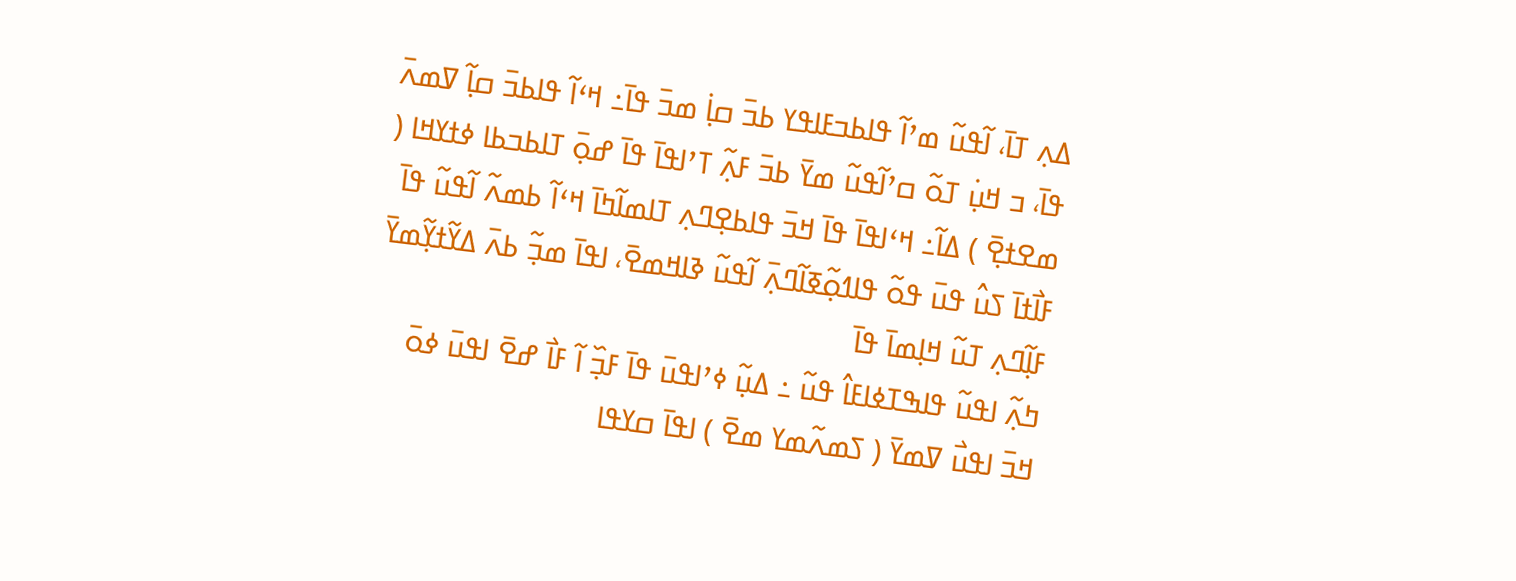ߡߍ߲ ߠߊ߫، ߊ߬ߟߎ߬ ߘߴߊ߬ ߟߊߕߏߓߊߟߌ ߕߏ߫ ߛߊ߲߭ ߘߏ߫ ߟߊ߫߸ ߞߵߊ߬ ߟߊߕߏ߫ ߛߊ߲߬ ߜߘߍ߫ ߟߊ߫، ߏ ߞߎ߲߭ ߠߋ߬ ߛߴߊ߬ߟߎ߬ ߘߌ߫ ߕߏ߫ ߓߍ߲߬ ߠߴߊߟߊ߫ ߟߊ߫ ߝߋ߲߫ ߠߊߕߏߕߊ ߦߙߌߞߊ ( ߘߐߙߐ߲߫ ) ߡߊ߬߸ ߞߵߊߟߊ߫ ߟߊ߫ ߞߏ߫ ߟߊߕߐ߲ߣߍ߲ ߠߊߘߊ߬ߤߊ߫ ߞߵߊ߬ ߕߘߍ߬ ߊ߬ߟߎ߬ ߟߊ߫ ߓߊ߯ߙߊ߫ ߖߎ߮ ߟߎ߫ ߟߋ߬ ߟߊߗߋ߲߬ߧߊ߬ߣߍ߲߫ ߊ߬ߟߎ߬ ߢߊߞߘߐ߫، ߊߟߊ߫ ߘߏ߲߬ ߕߍ߫ ߡߌ߬ߙߌ߲߬ߘߌ߫ ߓߊ߲߬ߣߍ߲ ߠߎ߬ ߞߊ߲ߘߊ߫ ߟߊ߫
ߤߍ߲߬ ߊߟߎ߬ ߟߊߒߠߦߊߓߊ߮ ߟߎ߬ ߸ ߡߎ߲߬ ߦߴߊߟߎ߫ ߟߊ߫ ߓߏ߲߰ ߊ߬ ߓߊ߯ ߝߐ߫ ߊߟߎ߫ ߦߋ߫ ߞߏ߫ ߊߟߎ߯ ߜߘߌ߫ ( ߖߘߍ߬ߘߌ ߘߐ߫ ) ߊߟߊ߫ ߛߌߟߊ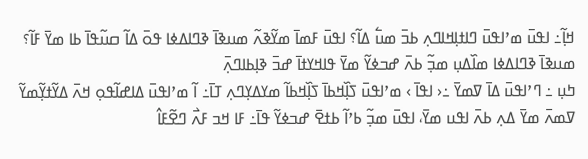ߞߊ߲߬߸ ߊߟߎ߫ ߘߴߊߟߎ߫ ߣߊߙߊ߲ߞߊߣߍ߲ ߕߏ߫ ߘߎ߱ ߡߊ߬؟ ߊߟߎ߫ ߓߘߊ߫ ߘߌ߬ߢߍ߬ ߘߎߢߊ߫ ߢߣߊߡߦߊ ߟߋ߫ ߡߊ߬ ߛߎ߬ߟߊ߫ ߕߊ ߘߌ߫ ߓߊ߬؟ ߘߎߢߊ߫ ߢߣߊߡߦߊ ߘߊ߰ߡߎ߲ ߘߏ߲߬ ߕߍ߫ ߝߏߦߌ߬ ߘߌ߫ ߟߊߞߌߙߊ߫ ߝߏ߫ ߢߊ߲ߕߊߣߍ߲߫
ߤߎ߲ ߸ ߣߴߊߟߎ߫ ߡߊ߫ ߜߘߌ߫ ߸‹ ߊߟߊ߫ › ߘߴߊߟߎ߫ ߖߊ߲߰ߞߕߊ߫ ߖߊ߲߰ߞߕߊ߬ ߘߌߡߌ߲ߣߍ߲ ߠߊ߫߸ ߊ߬ ߘߴߊߟߎ߫ ߡߊߝߊ߬ߟߋ߲ ߞߍ߫ ߡߌ߬ߙߌ߲߬ߘߌ߬ ߜߘߍ߫ ߘߌ߫ ߡߍ߲ ߕߍ߫ ߊߟߎ ߘߌ߫، ߊߟߎ߫ ߘߏ߲߬ ߕߴߊ߬ ߕߙߐ߫ ߝߏߦߌ߬ ߟߊ߫߸ ߓߊ ߞߏ ߓߍ߯ ߣߐ߬ߓߊ߮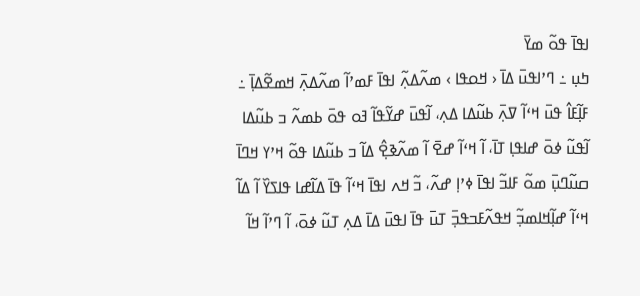ߊߟߊ߫ ߟߋ߬ ߘߌ߫
ߤߎ߲ ߸ ߣߴߊߟߎ߫ ߡߊ߫ ‹ ߞߋߟߊ › ߘߍ߬ߡߍ߲߬ ߊߟߊ߫ ߓߘߴߊ߬ ߘߍ߬ߡߍ߲߫ ߞߘߐ߬ߡߊ߲߫ ߸ ߓߊ߲߬ߓߊ߮ ߟߎ߫ ߞߵߊ߬ ߜߍ߲߫ ߕߎ߬ߡߊ ߡߍ߲، ߊ߬ߟߎ߫ ߝߌ߬ߟߊ߬ ߔߋ ߟߋ߫ ߕߘߍ߬ ߏ ߕߎ߬ߡߊ ߊ߬ߟߎ߬ ߦߋ߫ ߝߊߟߊ߲ ߠߊ߫، ߊ߬ ߞߵߊ߬ ߝߐ߫ ߊ߬ ߘߍ߬ߢߐ߲߮ ߡߊ߬ ߏ ߕߎ߬ߡߊ ߟߋ߬ ߞߴߌ ߞߣߊ߫ ߛߎ߬ߣߎ߲߫ ߘߋ߬ ߓߊߏ߬ ߊߟߊ߫ ߦߴߊ߲ ߝߍ߬، ߏ߬ ߞߍ ߊߟߊ߫ ߞߵߊ߬ ߟߊ߫ ߡߊ߬ߝߊ ߟߊߖߌ߰ ߊ߬ ߡߊ߬ ߞߵߊ߬ ߝߊ߲߬ߞߊߘߏ߲߬ ߞߟߍ߬ߓߏߟߏ߲߫ ߠߎ߫ ߟߊ߫ ߊߟߎ߫ ߡߊ߫ ߡߍ߲ ߠߎ߬ ߦߋ߫، ߊ߬ ߣߴߊ߬ ߞߊ߬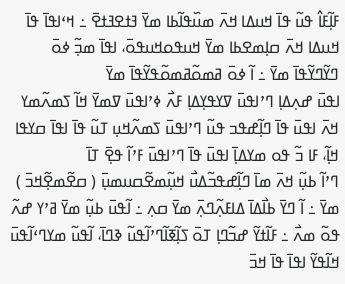ߓߊ߲߬ߓߊ߮ ߟߎ߬ ߟߊ߫ ߞߎߡߊ ߞߍ߫ ߘߎ߰ߟߊ߬ߕߊ ߘߌ߫ ߔߙߐߔߙߐ߫ ߸ ߞߵߊߟߊ߫ ߟߊ߫ ߞߎߡߊ ߞߍ߫ ߛߊ߲ߘߐߕߊ ߘߌ߫ ߞߎߟߋߞߎߟߋ߫، ߊߟߊ߫ ߘߏ߲߬ ߦߋ߫ ߣߌ߬ߣߌ߬ߟߊ߫ ߘߌ߫ ߸ ߊ߬ ߦߋ߫ ߥߘߋ߬ߥߘߋ߬ߟߌ߬ߟߊ߫ ߘߌ߫
ߊߟߎ߫ ߝߍ߲ߡߊ߲ ߣߴߊߟߎ߫ ߜߌߟߌ߲ߡߊ߲ ߓߍ߯ ߦߴߊߟߎ߫ ߜߘߌ߫ ߞߊ߬ ߖߘߍ߬ߘߌ ߞߍ߫ ߊߟߎ߫ ߟߊ߫ ߣߊ߲߬ߝߟߏ ߟߎ߬ ߣߴߊߟߎ߫ ߖߘߍ߬ߞߎ߲ ߠߎ߬ ߟߊ߫ ߊߟߊ߫ ߛߌߟߊ ߞߊ߲߬، ߓߊ ߏ߬ ߟߋ ߘߌߡߊ߲߫ ߊߟߎ߫ ߟߊ߫ ߣߴߊߟߎ߫ ߓߴߊ߬ ߟߐ߲߫ ߠߊ߫
ߣߴߊ߬ ߕߎ߲߬ ߞߍ߫ ߘߊ߫ ߣߊ߲߬ߝߟߏ߬ߡߎ߯ ߞߎ߲߬ߘߐ߬ߛߎߘߎ߲߫ ( ߛߐ߬ߘߐ߲߬ߞߏ߫ ) ߘߌ߫ ߸ ߊ߬ ߣߌ߫ ߕߊ߯ߡߊ߫ ߡߊߓߍ߲߬ߣߍ߲߫ ߘߌ߫ ߛߍ߲ ߸ ߊ߬ߟߎ߫ ߕߎ߲߬ ߘߌ߫ ߥߴߌ ߝߍ߬ ߟߋ߬ ߘߍ߯ ߸ ߓߊ߬ߙߌ߬ ߝߏ߬ߣߊ߲ ߠߋ߫ ߖߊ߲߬ߧߊ߬ߣߴߊ߬ߟߎ߬ ߢߣߊ߫، ߊ߬ߟߎ߬ ߘߌߣߵߊ߬ߟߎ߫ ߞߊ߬ߟߌ߬ ߊߟߊ߫ ߟߊ߫ ߞߏ߫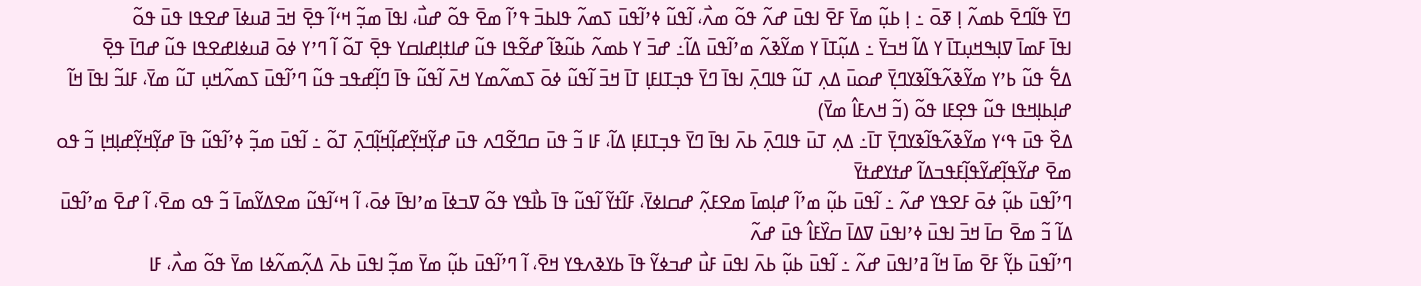ߣߌ߫ ߟߊ߬ߣߐ߫ ߕߘߍ߬ ߊ߲ ߧߋ߫ ߸ ߊ߲ ߕߎ߲߬ ߘߌ߫ ߓߐ߫ ߊߟߎ߫ ߝߍ߬ ߟߋ߬ ߘߍ߯، ߊ߬ߟߎ߬ ߦߴߊ߬ߟߎ߫ ߖߘߍ߬ ߟߊߕߏ߫ ߟߴߊ߬ ߘߐ߫ ߟߋ߬ ߝߎ߯، ߊߟߊ߫ ߘߏ߲߬ ߞߵߊ߬ ߟߐ߲߫ ߞߏ߫ ߥߎߦߊ߫ ߝߐߟߊ ߟߎ߫ ߟߋ߬
ߊߟߊ߫ ߓߘߊ߫ ߜߊ߲ߒߞߎ߲ߠߊ߫ ߌ ߡߊ߬ ߞߏߌ߫ ߸ ߡߎ߲߬ߠߊ߫ ߌ ߘߌ߬ߢߍ߬ ߘߴߊ߬ߟߎ߫ ߡߊ߬߸ ߝߏ߫ ߌ ߕߘߍ߬ ߕߎ߬ߢߊ߬ ߝߐ߬ߟߊ ߟߎ߬ ߝߊߙߊ߲ߝߊߛߌ ߟߐ߲߫ ߠߋ߬ ߊ߬ ߣߴߌ ߦߋ߫ ߥߎߦߊߝߐߟߊ ߟߎ߬ ߝߣߊ߫ ߟߐ߲߫
ߡߐ߱ ߟߎ߬ ߕߴߌ ߘߌ߬ߢߍ߬ߟߊ߬ߢߌߣߌ߲߫ ߝߋߎ߫ ߡߍ߲ ߠߎ߬ ߟߊߣߍ߲߫ ߊߟߊ߫ ߣߌ߫ ߟߏ߲ߠߊߓߊ߲ ߠߊ߫ ߞߏ߫ ߊ߬ߟߎ߬ ߦߋ߫ ߖߘߍ߬ߘߌ ߞߍ߫ ߊ߬ߟߎ߬ ߟߊ߫ ߣߊ߲߬ߝߟߏ ߟߎ߬ ߣߴߊ߬ߟߎ߫ ߖߘߍ߬ߞߎ߲ ߠߎ߬ ߘߌ߫، ߓߊߏ߬ ߊߟߊ߫ ߞߊ߬ ߝߊ߲ߕߊ߲ߞߟߊ ߟߎ߬ ߟߐ߲ߓߊ ߟߋ߬ (ߏ߬ ߞߍߓߊ߮ ߘߌ߫)
ߡߐ߰ ߟߎ߫ ߟߵߌ ߘߌ߬ߢߍ߬ߟߊ߬ߢߌߣߌ߲߫ ߠߊ߫߸ ߡߍ߲ ߠߎ߫ ߟߊߣߍ߲߫ ߕߍ߫ ߊߟߊ߫ ߣߌ߫ ߟߏ߲ߠߊߓߊ߲ ߡߊ߬، ߓߊ ߏ߬ ߟߎ߫ ߛߣߐ߬ߣߍ ߟߎ߫ ߝߌ߲߬ߞߌ߲߬ߝߊ߲߬ߞߊ߲߬ߣߍ߲߫ ߠߋ߬ ߸ ߊ߬ߟߎ߫ ߘߏ߲߬ ߦߴߊ߬ߟߎ߬ ߟߊ߫ ߝߌ߲߬ߞߌ߲߬ߝߊ߲ߞߊ߲ ߏ߬ ߟߋ ߘߐ߫ ߝߌ߬ߟߊ߲߬ߝߌ߬ߟߊ߲߬ߓߟߏߡߊ߬ ߝߙߌߝߙߌ߫
ߣߴߊ߬ߟߎ߫ ߕߎ߲߬ ߦߋ߫ ߓߐߟߌ ߝߍ߬ ߸ ߊ߬ߟߎ߫ ߕߎ߲߬ ߘߴߊ߬ ߝߊ߲ߘߊ߫ ߘߐߓߍ߲߬ ߝߛߊߦߌ߫، ߓߊ߬ߙߌ߬ ߊ߬ߟߎ߬ ߟߊ߫ ߕߊ߯ߟߌ ߟߋ߬ ߜߏߦߊ߫ ߘߴߊߟߊ߫ ߦߋ߫، ߊ߬ ߞߵߊ߬ߟߎ߬ ߘߐߡߌ߬ߘߊ߫ ߏ߬ ߟߋ ߘߐ߫، ߊ߬ ߝߐ߫ ߘߴߊ߬ߟߎ߫ ߡߊ߬ ߏ߬ ߘߐ߫ ߛߊ߫ ߞߏ߫ ߊߟߎ߫ ߦߴߊߟߎ߫ ߜߡߊ߫ ߛߌ߰ߓߊ߮ ߟߎ߫ ߝߍ߬
ߣߴߊ߬ߟߎ߫ ߕߌ߲߬ ߓߐ߫ ߘߊ߫ ߞߊ߬ ߥߴߊߟߎ߫ ߝߍ߬ ߸ ߊ߬ߟߎ߫ ߕߎ߲߬ ߕߍ߫ ߊߟߎ߫ ߓߎ߯ ߝߏߦߌ߬ ߟߊ߫ ߕߌߢߍߟߌ ߞߐ߫، ߊ߬ ߣߴߊ߬ߟߎ߫ ߕߎ߲߬ ߘߌ߫ ߘߏ߲߬ ߊߟߎ߫ ߕߍ߫ ߡߍ߲߬ߘߍ߬ߦߊ ߘߌ߫ ߟߋ߬ ߘߍ߯، ߓߊ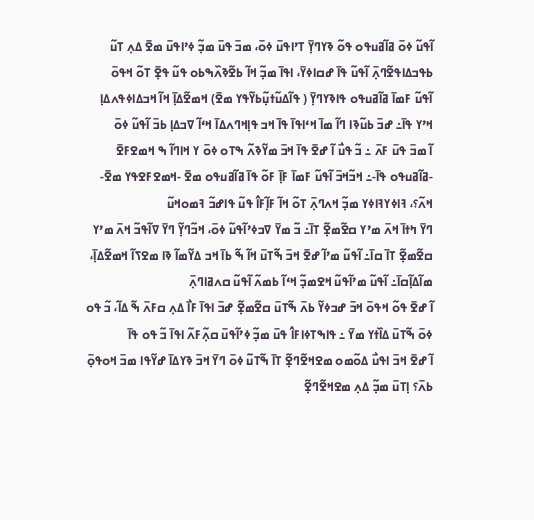ߊ߬ߟߎ߬ ߦߋ߫ ߥߊ߬ߥߎߟߋ ߟߋ߬ ߢߌߣߌ߲߫ ߠߴߊߟߎ߫ ߦߋ߫، ߘߏ߫ ߟߎ߫ ߘߏ߲߬ ߦߴߊߟߎ߫ ߘߐ߫ ߡߍ߲ ߠߎ߬ ߕߟߏߡߊߟߐ߬ߣߍ߲߫ ߊ߬ߟߎ߬ ߟߊ߫ ߝߛߊߦߌ߫، ߊߟߊ߫ ߘߏ߲߬ ߞߊ߬ ߕߐ߬ߢߍ߰ߒߕߋ ߟߎ߬ ߟߐ߲߫ ߠߋ߬ ߞߟߋ߫
ߊ߬ߟߎ߬ ߓߘߊ߫ ߥߊ߬ߥߎߟߋ ߟߊߢߌߣߌ߲߫ ( ߟߊ߬ߡߎ߬ߙߎ߲߬ߕߌ߬ߟߌ ߘߐ߫) ߞߘߐ߬ߡߊ߲߫ ߞߊ߬ ߞߏߡߊߦߟߍߡߊ߲ ߞߴߌ ߟߊ߫߸ ߝߏ߫ ߕߎ߬ߢߊ ߣߊ߬ ߘߊ߫ ߞߵߊߟߊ߫ ߟߊ߫ ߞߏ ߟߊ߲ߞߣߍߡߊ߫ ߞߵߊ߬ ߜߏߡߊ߲ ߕߏ߫ ߊ߬ߟߎ߬ ߦߋ߫
ߊ߬ ߘߏ߫ ߟߎ߫ ߓߍ߫ ߸ ߏ߬ ߟߎ߯ ߊ߬ ߝߐ߫ ߟߊ߫ ߞߏ߫ ߘߌ߬ߢߍ߬ ߒߠߋ ߦߋ߫ ߌ ߞߊߣߊ߬ ߒ ߞߘߐߓߐ߫ -ߥߊ߬ߥߎߟߋ ߟߊ߫-߸ ߞߏ߬ߞߏ߫ ߊ߬ߟߎ߬ ߓߘߊ߫ ߓߊ߲߫ ߓߋ߬ ߟߊ߫ ߥߊ߬ߥߎߟߋ ߘߐ߫ -ߞߘߐߓߐߟߌ ߘߐ߫- ߞߍ߬؟، ߔߊߦߌߔߊߦߌ ߘߏ߲߬ ߞߍߣߍ߲߫ ߠߋ߬ ߞߊ߬ ߓߊ߲߬ߓߊ߮ ߟߎ߬ ߟߊߝߏ߬ ߔߘߋߞߎ߬
ߣߌ߫ ߤߙߊ߫ ߞߍ߫ ߘߴߌ ߛߐ߬ߘߐ߲߬ ߠߊ߫߸ ߏ߬ ߘߌ߫ ߜߏߦߴߊ߬ߟߎ߬ ߦߋ߫، ߞߏ߬ߣߌ߲߬ ߣߌ߫ ߜߊ߬ߟߏ߬ ߞߍ߫ ߘߴߌ ߛߐ߬ߘߐ߲߬ ߠߊ߫ ߛߊ߫߸ ߊ߬ߟߎ߬ ߘߴߊ߬ ߝߐ߫ ߞߏ߫ ߒ߬ߠߎ߫ ߞߊ߬ ߒ߬ ߕߊ߫ ߞߏ ߡߌ߬ߘߊ߬ ߢߊ ߘߐߖߊ߬ ߞߘߐ߬ߡߊ߲߫، ߘߊ߬ߡߊ߲߬ߛߊ߫߸ ߊ߬ߟߎ߬ ߘߴߊ߬ߟߎ߬ ߞߐߘߏ߲߬ ߞߵߊ߬ ߕߘߍ߬ ߊ߬ߟߎ߬ ߛߍߥߊߣߍ߲߫
ߊ߬ ߝߐ߫ ߟߋ߬ ߞߟߋ߫ ߞߏ߫ ߝߏߦߌ߬ ߕߍ߫ ߒ߬ߠߎ߫ ߛߐ߬ߘߐ߲߬ ߝߏ߫ ߊߟߊ߫ ߓߊ߯ ߡߍ߲ ߛߓߍ߫ ߒ߬ ߡߊ߬، ߏ߬ ߟߋ ߦߋ߫ ߒ߬ߠߎ߫ ߡߊ߰ߙߌ ߘߌ߫ ߸ ߟߊߒߠߦߊߓߊ߮ ߟߎ߫ ߘߏ߲߬ ߦߴߊ߬ߟߎ߫ ߛߍ߲߬ߓߍ߬ ߊߟߊ߫ ߏ߬ ߟߋ ߟߊ߫
ߊ߬ ߝߐ߫ ߞߏ߫ ߊߟߎ߯ ߡߋ߬ߘߋ ߘߐߞߐ߬ߣߐ߲߬ ߠߊ߫ ߒ߬ߠߎ߬ ߦߋ߫ ߣߌ߫ ߞߏ߫ ߢߌߡߊ߫ ߝߌ߬ߟߊ ߘߏ߫ ߞߋߟߋ߲߫ ߕߍ߫؟ ߊ߲ߠߎ߫ ߘߏ߲߬ ߡߍ߲ ߘߐߞߐ߬ߣߐ߲߬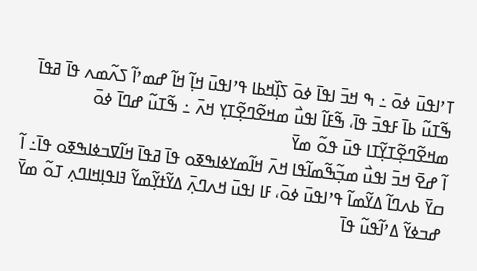ߠߴߊߟߎ߫ ߦߋ߫ ߸ ߒ ߞߏ߫ ߊߟߊ߫ ߦߋ߫ ߖߊ߲߰ߞߕߊ ߟߴߊߟߎ߫ ߞߊ߲߬ ߞߊ߬ ߝߘߴߊ߬ ߖߍ߬ߘߍ ߟߊ߫ ߥߟߊ߫ ߒ߬ߠߎ߬ ߕߊ߫ ߓߟߏ߫ ߟߊ߫، ߒ߬ߓߊ߬ ߊߟߎ߯ ߘߞߐ߬ߣߐ߲߬ߠߌ߲ ߞߍ߫ ߸ ߒ߬ߠߎ߬ ߝߣߊ߫ ߦߋ߫ ߘߞߐ߬ߣߐ߲߬ߠߌ߲߬ߠߊ ߟߎ߫ ߟߋ߬ ߘߌ߫
ߊ߬ ߝߐ߫ ߞߏ߫ ߊߟߎ߯ ߘߏ߲߬ߒ߬ߘߊ߬ߟߊ ߞߍ߫ ߞߊ߬ߘߌߦߊߒߧߋ ߟߊ߫ ߥߟߊ߫ ߞߊ߬ߜߏߦߊߒߧߋ ߟߊ߫߸ ߊ߬ ߛߌ߫ ߕߍߣߊ߬ ߡߌ߬ߘߊ߬ ߟߴߊߟߎ߫ ߦߋ߫، ߓߊ ߊߟߎ߫ ߞߍߣߍ߲߫ ߡߌ߬ߙߌ߲߬ߘߌ߬ ߔߊߟߊ߲ߞߊߣߍ߲ ߠߋ߬ ߘߌ߫
ߝߏߦߌ߬ ߡߴߊ߬ߟߎ߬ ߟߊ߫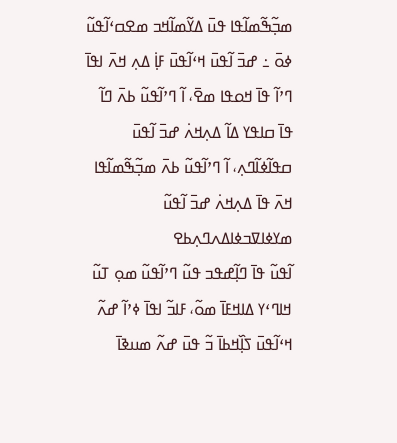ߘߏ߲߬ߒ߬ߘߊ߬ߟߊ ߟߎ߫ ߡߌ߬ߘߊ߬ߞߏ ߘߐߛߵߊ߬ߟߎ߬ ߦߋ߫ ߸ ߝߏ߫ ߊ߬ߟߎ߫ ߞߵߊ߬ߟߎ߫ ߓߊ߲߭ ߡߍ߲ ߞߍ߫ ߊߟߊ߫ ߣߴߊ߬ ߟߊ߫ ߞߋߟߊ ߘߐ߫، ߊ߬ ߣߴߊ߬ߟߎ߬ ߕߍ߫ ߣߊ߬ ߟߊ߫ ߛߊߟߌ ߡߊ߬ ߡߍ߲ߞߍ߭ ߝߏ߫ ߊ߬ߟߎ߫ ߛߟߊ߬ߦߊ߬ߣߍ߲، ߊ߬ ߣߴߊ߬ߟߎ߬ ߕߍ߫ ߘߏ߲߬ߒ߬ߘߊ߬ߟߊ ߞߍ߫ ߟߊ߫ ߡߍ߲ߞߍ߭ ߝߏ߫ ߊ߬ߟߎ߬ ߘߌߦߊߜߏߦߊߡߍߣߍ߲ߕߐ
ߊ߬ߟߎ߬ ߟߊ߫ ߣߊ߲߬ߝߟߏ ߟߎ߬ ߣߴߊ߬ߟߎ߬ ߘߋ߲ ߠߎ߬ ߞߊߣߵߌ ߡߊߞߓߊ߫ ߘߋ߬، ߓߊߏ߬ ߊߟߊ߫ ߦߴߊ߬ ߝߍ߬ ߞߵߊ߬ߟߎ߫ ߖߊ߲߰ߞߕߊ߫ ߏ߬ ߟߎ߫ ߝߍ߬ ߘߎߢߊ߫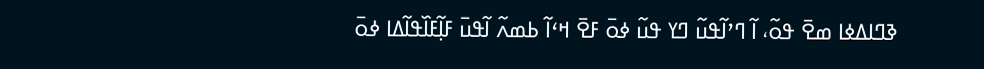ߢߣߊߡߦߊ ߘߐ߫ ߟߋ߬، ߊ߬ ߣߴߊ߬ߟߎ߬ ߣߌ ߟߎ߬ ߦߋ߫ ߓߐ߫ ߞߵߊ߬ ߕߘߍ߬ ߊ߬ߟߎ߫ ߓߊ߲߬ߓߊ߰ߟߊ߬ߡߊ ߦߋ߫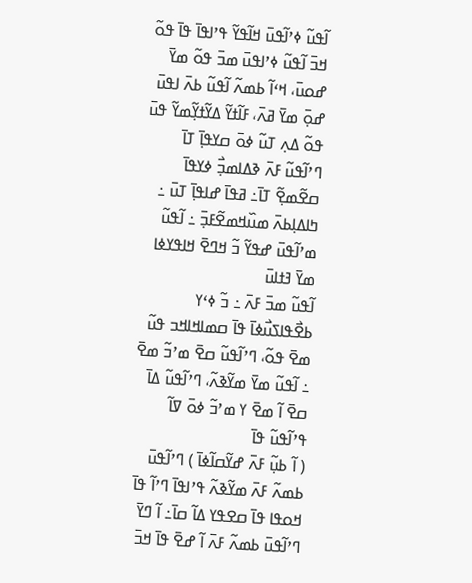ߊ߬ߟߎ߬ ߦߴߊ߬ߟߎ߫ ߞߊ߬ߟߌ߬ ߟߴߊߟߊ߫ ߟߊ߫ ߟߋ߬ ߞߏ߫ ߊ߬ߟߎ߬ ߦߴߊߟߎ߫ ߘߏ߫ ߟߋ߬ ߘߌ߫ ߝߋߎ߫، ߞߵߊ߬ ߕߘߍ߬ ߊ߬ߟߎ߬ ߕߍ߫ ߊߟߎ߫ ߝߋ߲߫ ߘߌ߫ ߥߍ߫، ߓߊ߬ߙߌ߬ ߡߌ߬ߙߌ߲߬ߘߌ߬ ߟߎ߫ ߟߋ߬ ߡߍ߲ ߠߎ߬ ߦߋ߫ ߛߌߟߊ߲߫ ߠߊ߫
ߣߴߊ߬ߟߎ߬ ߓߍ߫ ߢߡߊߘߏ߲߯ ߦߌߟߊ߫ ߛߐ߬ߘߐ߲߬ ߠߊ߫߸ ߥߟߊ߫ ߝߊߟߊ߲߫ ߠߎ߫ ߸ ߤߊߡߊ߲ߕߍ߫ ߘߎ߰ߞߘߐ߬ߓߏ߲߫ ߸ ߊ߬ߟߎ߬ ߘߴߊ߬ߟߎ߫ ߝߟߌ߬ ߏ߬ ߞߣߐ߫ ߞߊߟߌߦߊ ߘߌ߫ ߔߙߊߎ߫
ߊ߬ߟߎ߬ ߘߏ߫ ߓߍ߫ ߸ ߏ߬ ߦߵߌ ߕߐ߯ߟߊߖߎ߯ߦߊ߫ ߟߊ߫ ߛߘߊߞߊߞߏ ߟߎ߬ ߘߐ߫ ߟߋ߬، ߣߴߊ߬ߟߎ߬ ߛߐ߫ ߘߴߏ߬ ߘߐ߫ ߸ ߊ߬ߟߎ߬ ߘߌ߫ ߘߌ߬ߢߍ߬، ߣߴߊ߬ߟߎ߬ ߡߊ߫ ߛߐ߫ ߊ߬ ߘߐ߫ ߌ ߘߴߏ߬ ߦߋ߫ ߜߊ߬ ߟߴߊ߬ߟߎ߬ ߟߊ߫
( ߊ߬ ߕߎ߲߬ ߓߍ߫ ߝߌ߬ߛߊ߬ߦߊ߫ ) ߣߴߊ߬ߟߎ߫ ߕߘߍ߬ ߓߍ߫ ߘߌ߬ߢߍ߬ ߟߴߊߟߊ߫ ߣߴߊ߬ ߟߊ߫ ߞߋߟߊ ߟߊ߫ ߛߐߟߌ ߡߊ߬ ߛߊ߫߸ ߊ߬ ߣߌ߫ ߣߴߊ߬ߟߎ߫ ߕߘߍ߬ ߓߍ߫ ߊ߬ ߝߐ߫ ߟߊ߫ ߞߏ߫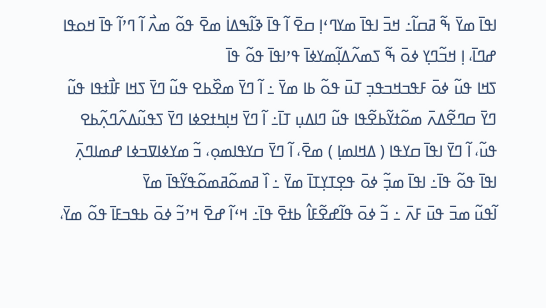ߊߟߊ߫ ߘߌ߫ ߒ߬ ߥߛߊ߬߸ ߞߏ߫ ߊߟߊ߫ ߘߌߣߵߊ߲ ߛߐ߫ ߊ߬ ߟߊ߫ ߢߊ߬ߒߡߊ߭ ߘߐ߫ ߟߋ߬ ߘߍ߯ ߊ߬ ߣߴߊ߬ ߟߊ߫ ߞߋߟߊ ߝߣߊ߫، ߊ߲ ߞߏ߬ߣߌ߲ ߦߋ߫ ߒ߬ ߖߘߍ߬ߡߊ߲߬ߘߌߦߊ߫ ߟߴߊߟߊ߫ ߟߋ߬ ߟߊ߫
ߖߞߊ ߟߎ߬ ߦߋ߫ ߓߟߏߞߏߟߏ߲ ߠߎ߫ ߟߋ߬ ߕߊ ߘߌ߫ ߸ ߊ߬ ߣߌ߫ ߘߐ߰ߕߐ ߟߎ߬ ߣߌ߫ ߖߞߊ ߓߊ߯ߙߟߊ ߟߎ߬ ߣߌ߫ ߛߣߐ߬ߡߍ߫ ߘߋ߬ߙߌ߬ߕߐ߬ߟߊ ߟߎ߬ ߣߊߡߎ߲ ߠߊ߫߸ ߊ߬ ߣߌ߫ ߞߊ߲ߤߙߐߦߊ ߣߌ߫ ߖߟߎ߬ߡߍ߬ߣߍ߲߬ߕߐ ߟߎ߬، ߊ߬ ߣߌ߫ ߊߟߊ߫ ߛߌߟߊ ( ߡߞߊߘߊ߲ ) ߘߐ߫، ߊ߬ ߣߌ߫ ߛߌߟߊߘߋ߲، ߏ߬ ߘߌߦߊߜߏߦߊ ߝߘߊߣߍ߲߫ ߊߟߊ߫ ߟߋ߬ ߟߊ߫߸ ߊߟߊ߫ ߘߏ߲߬ ߦߋ߫ ߟߐ߲ߠߌ߲ߠߊ߫ ߘߌ߫ ߸ ߊ߰ ߥߘߋ߬ߥߘߋ߬ߟߌ߬ߟߊ߫ ߘߌ߫
ߊ߬ߟߎ߬ ߘߏ߫ ߟߎ߫ ߓߍ߫ ߸ ߏ߬ ߦߋ߫ ߟߊ߬ߝߐ߬ߓߊ߮ ߕߙߐ߫ ߟߊ߫߸ ߞߵߊ߬ ߝߐ߫ ߞߴߏ߬ ߦߋ߫ ߕߟߏߓߊ߫ ߟߋ߬ ߘߌ߫،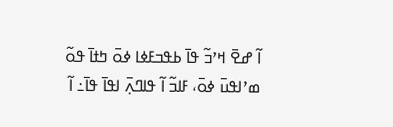ߊ߬ ߝߐ߫ ߞߴߏ߬ ߟߊ߫ ߕߟߏߓߦߊ ߦߋ߫ ߤߙߊ߫ ߟߋ߬ ߘߴߊߟߎ߫ ߦߋ߫، ߓߊߏ߬ ߊ߬ ߟߊߣߍ߲߫ ߊߟߊ߫ ߟߊ߫߸ ߊ߬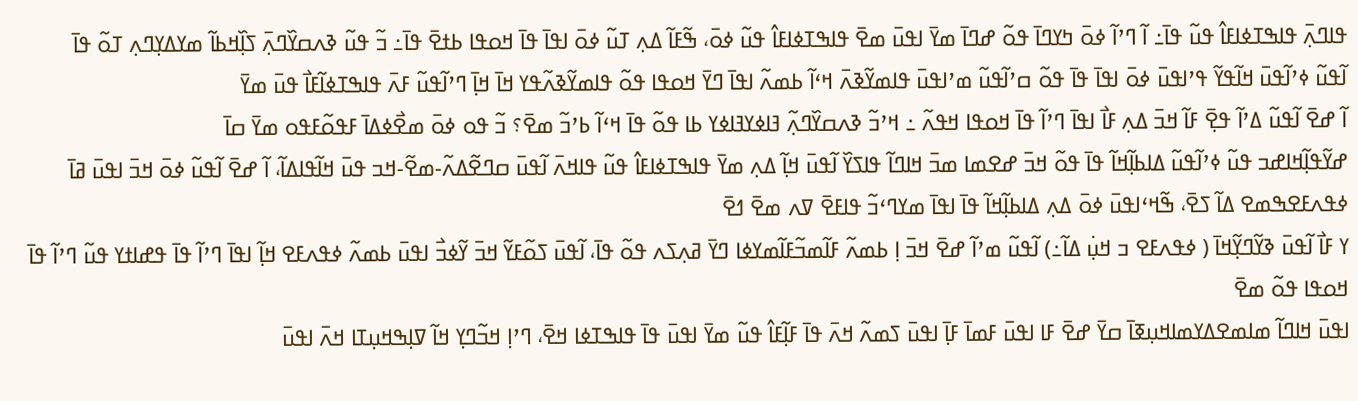ߟߊߣߍ߲߫ ߟߊߒߠߦߊߓߊ߮ ߟߎ߬ ߟߊ߫߸ ߊ߬ ߣߴߊ߬ ߦߋ߫ ߤߌߣߊ߫ ߟߋ߬ ߝߣߊ߫ ߘߌ߫ ߊߟߎ߫ ߘߐ߫ ߟߊߒߠߦߊߓߊ߮ ߟߎ߬ ߦߋ߫، ߒ߬ߓߊ߬ ߡߍ߲ ߠߎ߬ ߦߋ߫ ߊߟߊ߫ ߟߊ߫ ߞߋߟߊ ߕߙߐ߫ ߟߊ߫߸ ߏ߬ ߟߎ߬ ߢߍߛߌ߰ߣߍ߲߫ ߖߊ߲߰ߞߕߊ߬ ߘߌߡߌ߲ߣߍ߲ ߠߋ߬ ߟߊ߫
ߊ߬ߟߎ߬ ߦߴߊ߬ߟߎ߫ ߞߊ߬ߟߌ߬ ߟߴߊߟߎ߫ ߦߋ߫ ߊߟߊ߫ ߟߊ߫ ߟߋ߬ ߛߴߊ߬ߟߎ߬ ߘߴߊߟߎ߫ ߟߊߘߌ߬ߢߍ߫ ߞߵߊ߬ ߕߘߍ߬ ߊߟߊ߫ ߣߌ߫ ߞߋߟߊ ߟߋ߬ ߟߊߘߌ߬ߢߍ߬ߟߌ ߞߊ߫ ߞߊ߲߫ ߣߴߊ߬ߟߎ߬ ߓߍ߫ ߟߊߒߠߦߊ߬ߓߊ߯ ߟߎ߫ ߘߌ߫
ߊ߬ ߝߐ߫ ߊ߬ߟߎ߬ ߡߴߊ߬ ߟߐ߲߫ ߓߊ߬ ߞߏ߫ ߡߍ߲ ߓߊ߯ ߊߟߊ߫ ߣߴߊ߬ ߟߊ߫ ߞߋߟߊ ߞߟߍ߬ ߸ ߞߴߏ߬ ߢߍߛߌ߰ߣߍ߲߬ ߔߊߦߌߔߊߦߌ ߕߊ ߟߋ߬ ߟߊ߫ ߞߵߊ߬ ߕߴߏ߬ ߘߐ߫؟ ߏ߬ ߟߋ ߦߋ߫ ߘߐ߯ߦߡߊ߫ ߓߟߋ߬ߓߟߋ ߘߌ߫ ߛߊ߫
ߝߌ߬ߟߊ߲߬ߞߊߝߏ ߟߎ߬ ߦߴߊ߬ߟߎ߬ ߡߊߕߊ߲߬ߞߊ߬ ߟߊ߫ ߟߋ߬ ߞߏ߫ ߝߐߘߊ ߘߏ߫ ߞߊߣߊ߬ ߟߊߖߌ߰ ߊ߬ߟߎ߫ ߞߊ߲߬ ߡߍ߲ ߘߌ߫ ߟߊߒߠߦߊߓߊ߮ ߟߎ߬ ߟߊߞߍ߫ ߊ߬ߟߎ߫ ߛߣߐ߬ߡߍ߬-ߘߐ߬-ߞߏ ߟߎ߫ ߞߊ߬ߟߊߡߊ߬، ߊ߬ ߝߐ߫ ߊ߬ߟߎ߬ ߦߋ߫ ߞߏ߫ ߊߟߎ߫ ߥߊ߫ ߦߟߍߓߐߒߘߐ ߡߊ߬ ߖߐ߫، ߒ߬ߞߵߊߟߎ߫ ߦߋ߫ ߡߍ߲ ߡߊߕߊ߲߬ߞߊ߬ ߟߊ߫ ߊߟߊ߫ ߘߌߣߵߏ߬ ߟߊߓߐ߫ ߜߍ ߘߐ߫ ߗߐ߫
ߌ ߓߊ߯ ߊ߬ߟߎ߫ ߢߌ߬ߣߌ߲߬ߞߊ߫ ( ߦߟߍߓߐ ߏ ߞߎ߲߭ ߡߊ߬߸) ߊ߬ߟߎ߬ ߘߴߊ߬ ߝߐ߫ ߞߏ߫ ߊ߲ ߕߘߍ߬ ߓߊ߬ߘߏ߬ߓߊ߬ߘߌߦߊ ߣߌ߫ ߥߍ߲ߖߍ ߟߋ߬ ߟߊ߫، ߊ߬ߟߎ߫ ߖߋ߬ߓߌ߬ ߞߏ߫ ߌ߬ߦߏ߯ ߊߟߎ߫ ߕߘߍ߬ ߦߟߍߓߐ ߞߊ߲߬ ߊߟߊ߫ ߣߴߊ߬ ߟߊ߫ ߟߝߊߙߌ ߟߎ߬ ߣߴߊ߬ ߟߊ߫ ߞߋߟߊ ߟߋ߬ ߘߐ߫
ߊߟߎ߫ ߞߊߣߊ߬ ߘߊߘߐߡߌߘߊߞߎ߲ߧߊ߫ ߛߌ߫ ߝߐ߫ ߓߊ ߊߟߎ߫ ߓߘߊ߫ ߓߊ߲߫ ߊߟߎ߫ ߖߘߍ߬ ߞߍ߫ ߟߊ߫ ߓߊ߲߬ߓߊ߮ ߟߎ߬ ߘߌ߫ ߊߟߎ߫ ߟߊ߫ ߟߊߒߠߦߊ ߞߐ߫، ߣߴߊ߲ ߞߏ߬ߣߌ߲ ߞߊ߬ ߜߊ߲ߒߞߎ߲ߠߊ ߞߍ߫ ߊߟߎ߫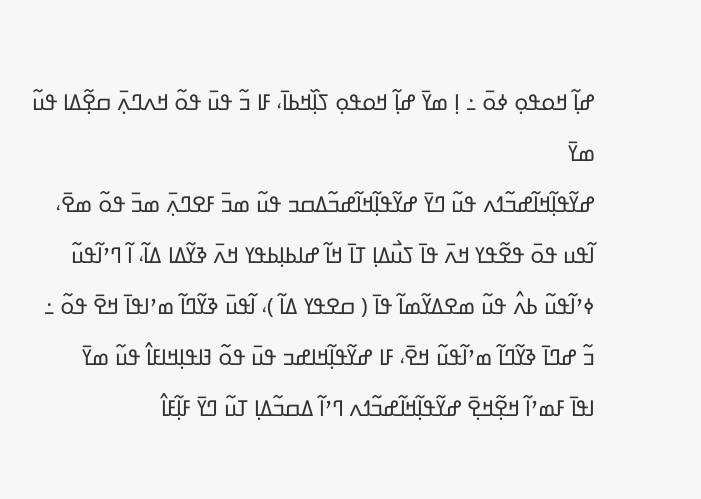ߝߊ߲߬ ߞߋߟߋ߲ ߦߋ߫ ߸ ߊ߲ ߘߌ߫ ߝߊ߲߬ ߞߋߟߋ߲ ߖߊ߲߰ߞߕߊ߫، ߓߊ ߏ߬ ߟߎ߫ ߟߋ߬ ߞߍߣߍ߲߫ ߛߐ߲߬ߡߊ ߟߎ߬ ߘߌ߫
ߝߌ߬ߟߊ߲߬ߞߊ߬ߝߏ߬ߗߍ ߟߎ߬ ߣߌ߫ ߝߌ߬ߟߊ߲߬ߞߊ߬ߝߏ߬ߡߛߏ ߟߎ߬ ߘߏ߫ ߓߐߣߍ߲߫ ߘߏ߫ ߟߋ߬ ߘߐ߫، ߊ߬ߟߎ ߟߋ߫ ߟߐ߬ߟߌ ߞߍ߫ ߟߊ߫ ߖߎ߯ߡߊ߲ ߠߊ߫ ߞߊ߬ ߝߊߕߊ߲ߕߟߌ ߞߍ߫ ߢߌ߬ߡߊ ߡߊ߬، ߊ߬ ߣߴߊ߬ߟߎ߬ ߦߴߊ߬ߟߎ߬ ߕߍ߮ ߟߎ߬ ߘߐߡߌ߬ߘߊ߬ ߟߊ߫ ( ߛߐߟߌ ߡߊ߬ )، ߊ߬ߟߎ߫ ߢߌ߬ߣߊ߬ ߘߴߊߟߊ߫ ߞߐ߫ ߟߋ߬ ߸ ߏ߬ ߝߣߊ߫ ߢߌ߬ߣߊ߬ ߘߴߊ߬ߟߎ߬ ߞߐ߫، ߓߊ ߝߌ߬ߟߊ߲߬ߞߊߝߏ ߟߎ߫ ߟߋ߬ ߔߊߟߊ߲ߞߊߓߊ߮ ߟߎ߬ ߘߌ߫
ߊߟߊ߫ ߓߘߴߊ߬ ߞߐ߲߬ߞߐ߲߫ ߝߌ߬ߟߊ߲߬ߞߊ߬ߝߏ߬ߗߍ ߣߴߊ߬ ߡߛߏ߬ߡߊ߲ ߠߎ߬ ߣߌ߫ ߓߊ߲߬ߓߊ߮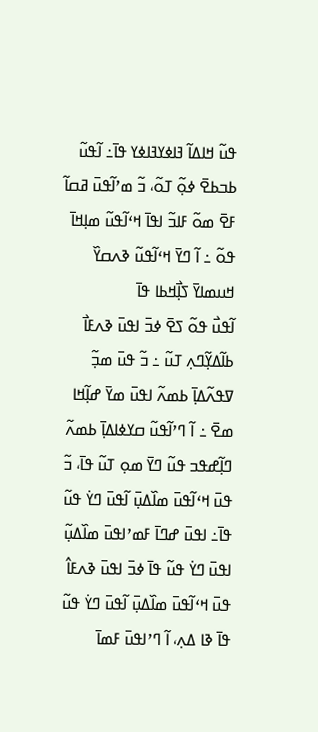ߟߎ߬ ߞߊߡߊ߬ ߔߊߦߌߔߊߦߌ ߟߊ߫߸ ߊ߬ߟߎ߬ ߕߏߕߐ߫ ߦߋ߲߬ ߠߋ߬، ߏ߬ ߘߴߊ߬ߟߎ߫ ߥߛߊ߬ ߓߐ߫ ߘߋ߬ ߓߊߏ߬ ߊߟߊ߫ ߞߵߊ߬ߟߎ߬ ߘߊ߲ߞߊ߫ ߟߋ߬ ߸ ߊ߬ ߣߌ߫ ߞߵߊ߬ߟߎ߬ ߢߍߛߌ߰ ߞߎߘߊߌ߫ ߖߊ߲߯ߞߕߊ ߟߊ߫
ߊ߬ߟߎ߯ ߟߋ߬ ߖߐ߫ ߦߏ߫ ߊߟߎ߫ ߢߍߓߊ߯ ߕߊ߬ߡߌ߲߬ߣߍ߲ ߠߎ߬ ߸ ߏ߬ ߟߎ߫ ߘߏ߲߬ ߜߟߍ߬ߡߊ߲߫ ߕߘߍ߬ ߊߟߎ߫ ߘߌ߫ ߝߊ߲߬ߞߊ ߘߐ߫ ߸ ߊ߬ ߣߴߊ߬ߟߎ߬ ߛߌߦߊߡߊ߲߫ ߕߘߍ߬ ߣߊ߲߬ߝߟߏ ߟߎ߬ ߣߌ߫ ߘߋ߲ ߠߎ߬ ߟߊ߫، ߏ߬ ߟߎ߫ ߞߵߊ߬ߟߎ߫ ߘߊ߰ߡߎ߲߫ ߊ߬ߟߎ߫ ߣߌ߭ ߟߎ߬ ߟߊ߫߸ ߊߟߎ߫ ߝߣߊ߫ ߓߘߴߊߟߎ߫ ߘߊ߰ߡߎ߲߬ ߊߟߎ߫ ߣߌ߭ ߟߎ߬ ߟߊ߫ ߦߏ߫ ߊߟߎ߫ ߢߍߓߊ߮ ߟߎ߫ ߞߵߊ߬ߟߎ߫ ߘߊ߰ߡߎ߲߫ ߊ߬ߟߎ߫ ߣߌ߭ ߟߎ߬ ߟߊ߫ ߢߊ ߡߍ߲، ߊ߬ ߣߴߊߟߎ߫ ߓߘߊ߫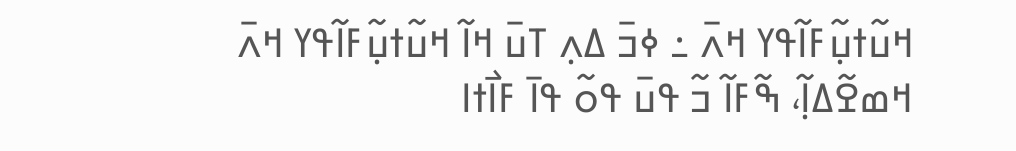ߞߎ߬ߙߎ߲߬ߓߊ߬ߟߌ ߞߍ߫ ߸ ߦߏ߫ ߡߍ߲ ߠߎ߫ ߞߊ߬ ߞߎ߬ߙߎ߲߬ߓߊ߬ߟߌ ߞߍ߫ ߞߘߐ߬ߡߊ߲߬، ߒ߬ߓߊ߬ ߏ߬ ߟߎ߫ ߟߋ߬ ߟߊ߫ ߓߊ߯ߙߊ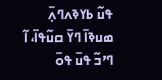ߟߎ߬ ߕߌߢߍߣߍ߲߫ ߘߎߢߊ߫ ߣߌ߫ ߛߎ߬ߟߊ߫، ߊ߬ ߣߴߏ߬ ߟߎ߫ ߟߋ߫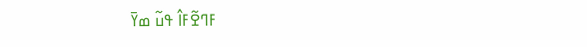ߓߣߐ߬ߓߊ߮ ߟߎ߬ ߘߌ߫